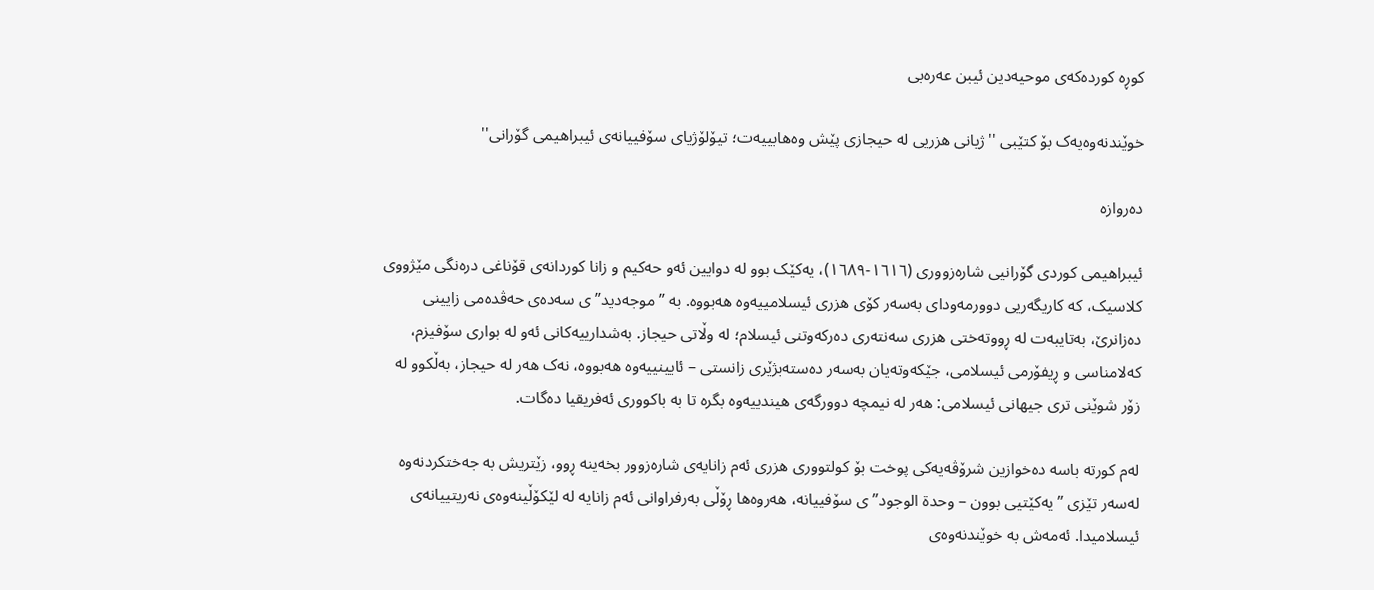کوڕە کوردەکەی موحیەدین ئیبن عەرەبی

خوێندنەوەیەک بۆ کتێبی ''ژیانی هزریی لە حیجازی پێش وەهابییەت؛ تیۆلۆژیای سۆفییانەی ئیبراهیمی گۆرانی''

دەروازە

ئیبراهیمی کوردی گۆرانیی شارەزووری (١٦١٦-١٦٨٩)، یەکێک بوو لە دوایین ئەو حەکیم و زانا کوردانەی قۆناغی درەنگی مێژووی کلاسیک، کە کاریگەریی دوورمەودای بەسەر کۆی هزری ئیسلامییەوە هەبووە. بە ”موجەدید”ی سەدەی حەڤدەمی زایینی دەزانرێ، بەتایبەت لە ڕووتەختی هزری سەنتەری دەرکەوتنی ئیسلام؛ لە وڵاتی حیجاز. بەشدارییەکانی ئەو لە بواری سۆفیزم، کەلامناسی و ڕیفۆرمی ئیسلامی، جێکەوتەیان بەسەر دەستەبژێری زانستی – ئایینییەوە هەبووە، نەک هەر لە حیجاز، بەڵکوو لە زۆر شوێنی تری جیهانی ئیسلامی: هەر لە نیمچە دوورگەی هیندییەوە بگرە تا بە باکووری ئەفریقیا دەگات.

لەم کورتە باسە دەخوازین شرۆڤەیەکی پوخت بۆ کولتووری هزری ئەم زانایەی شارەزوور بخەینە ڕوو، زێتریش بە جەختکردنەوە لەسەر تێزی ”یەکێتیی بوون – وحدة الوجود”ی سۆفییانە، هەروەها ڕۆڵی بەرفراوانی ئەم زانایە لە لێکۆڵینەوەی نەریتییانەی ئیسلامیدا. ئەمەش بە خوێندنەوەی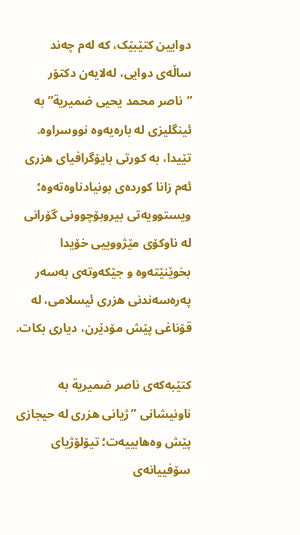دوایین کتێبێک، کە لەم چەند ساڵەی دوایی، لەلایەن دکتۆر ”ناصر محمد یحیی ضميرية” بە ئینگلیزی لە بارەیەوە نووسراوە. تێیدا، بە کورتی بایۆگرافیای هزری ئەم زانا کوردەی بونیادناوەتەوە؛ ویستوویەتی بیروبۆچوونی گۆرانی لە ناوکۆی مێژووییی خۆیدا بخوێنێتەوە و جێکەوتەی بەسەر پەرەسەندنی هزری ئیسلامی، لە قۆناغی پێش مۆدێرن، دیاری بکات.

کتێبەکەی ناصر ضميرية بە ناونیشانی ”ژیانی هزری لە حیجازی پێش وەهابییەت؛ تیۆلۆژیای سۆفییانەی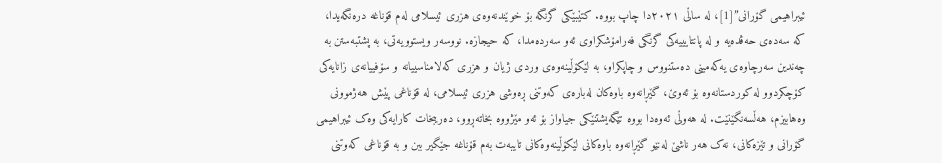ئیبراهیمی گۆرانی”[1]، لە ساڵی ٢٠٢١دا چاپ بووە. کتێبێکی گرنگە بۆ خوێندنەوەی هزری ئیسلامی لەم قۆناغە درەنگەیدا، کە سەدەی حەڤدەیە و لە پانتایییەکی گرنگی فەرامۆشکراوی ئەو سەردەمدا، کە حیجازە. نووسەر ویستوویەتی، بە پشتبەستن بە چەندین سەرچاوەی یەکەمینی دەستنووس و چاپکراو، بە لێکۆڵینەوەی وردی ژیان و هزری کەلامناسییانە و سۆفییانەی زانایەکی کۆچکردوو لە کوردستانەوە بۆ ئەوێ، گێڕانەوە باوەکان لەبارەی کەوتنی ڕەوشی هزری ئیسلامی، لە قۆناغی پێش هەژموونی وەهابیزم، هەڵسەنگێنێت. لە هەوڵی ئەوەدا بووە تێگەیشتنێکی جیاواز بۆ ئەو مێژووە بخاتەڕوو، دەریبخات کارایەکی وەک ئیبراهیمی گۆرانی و تێزەکانی، نەک هەر ناشێ لەنێو گێڕانەوە باوەکانی لێکۆڵینەوەکانی تایبەت بەم قۆناغە جێگیر ببن و بە قۆناغی کەوتنی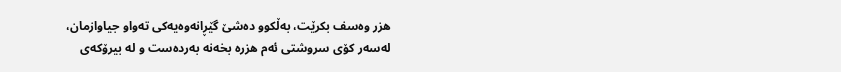هزر وەسف بکرێت، بەڵکوو دەشێ گێڕانەوەیەکی تەواو جیاوازمان، لەسەر کۆی سروشتی ئەم هزرە بخەنە بەردەست و لە بیرۆکەی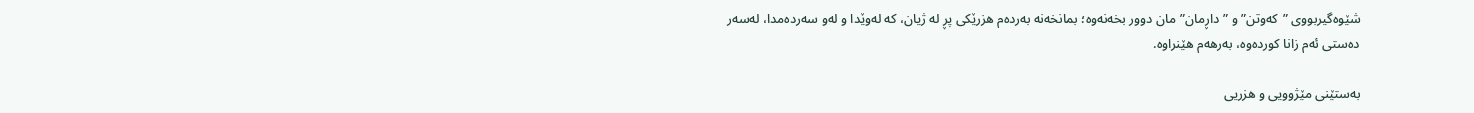شێوەگیربووی ”کەوتن” و ”داڕمان”مان دوور بخەنەوە؛ بمانخەنە بەردەم هزرێکی پڕ لە ژیان، کە لەوێدا و لەو سەردەمدا، لەسەر دەستی ئەم زانا کوردەوە، بەرهەم هێنراوە.

بەستێنی مێژوویی و هزریی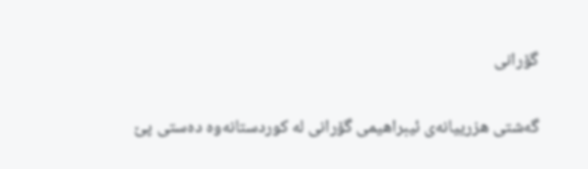گۆرانی

گەشتی هزرییانەی ئیبراهیمی گۆرانی لە کوردستانەوە دەستی پێ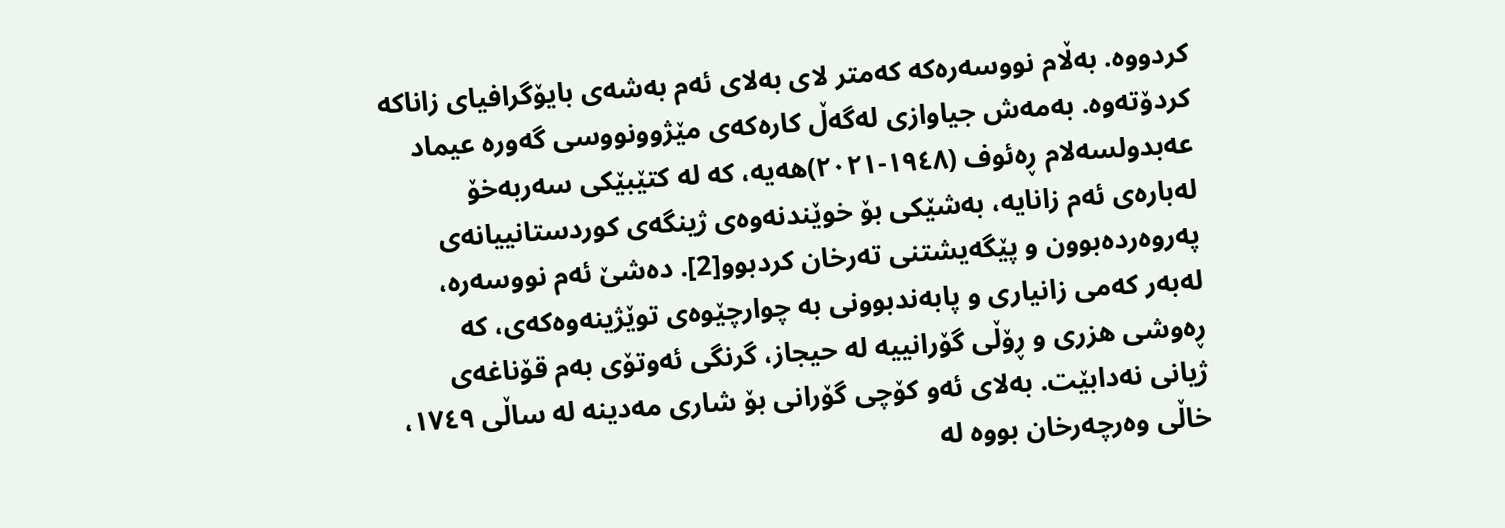کردووە. بەڵام نووسەرەکە کەمتر لای بەلای ئەم بەشەی بایۆگرافیای زاناکە کردۆتەوە. بەمەش جیاوازی لەگەڵ کارەکەی مێژوونووسی گەورە عیماد عەبدولسەلام ڕەئوف (١٩٤٨-٢٠٢١)هەیە، کە لە کتێبێکی سەربەخۆ لەبارەی ئەم زانایە، بەشێکی بۆ خوێندنەوەی ژینگەی کوردستانییانەی پەروەردەبوون و پێگەیشتنی تەرخان کردبوو[2]. دەشێ ئەم نووسەرە، لەبەر کەمی زانیاری و پابەندبوونی بە چوارچێوەی توێژینەوەکەی، کە ڕەوشی هزری و ڕۆڵی گۆرانییە لە حیجاز، گرنگی ئەوتۆی بەم قۆناغەی ژیانی نەدابێت. بەلای ئەو کۆچی گۆرانی بۆ شاری مەدینە لە ساڵی ١٧٤٩، خاڵی وەرچەرخان بووە لە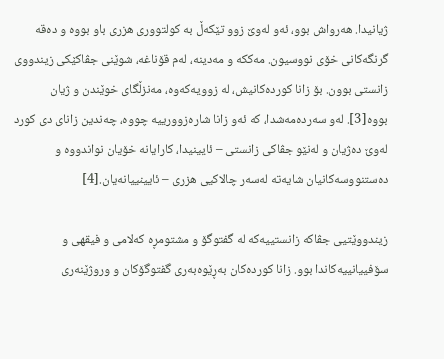ژیانیدا. هەرواش بوو، ئەو لەوێ زوو تێکەڵ بە کولتووری هزری باو بووە و دەقە گرنگەکانی خۆی نووسیون. مەککە و مەدینە، لەم قۆناغە، شوێنی جڤاکێکی زیندووی زانستی بوون. بۆ زانا کوردەکانیش، لە زوویەکەوە، مەنزڵگای خوێندن و ژیان بووە[3]. لەو سەردەمەشدا، کە ئەو زانا شارەزوورییە چووە، چەندین زانای دی کورد لەوێ دەژیان و لەنێو جڤاکی زانستی – ئایینیدا، کارایانە خۆیان نواندووە و دەستنووسەکانیان شایەتە لەسەر چالاکیی هزری – ئایینییانەیان.[4]

زیندووێتیی جڤاکە زانستییەکە لە گفتوگۆ و مشتومڕە کەلامی و فیقهی و سۆفییانییەکاندا بوو. زانا کوردەکان بەڕێوەبەری گفتوگۆکان و وروژێنەری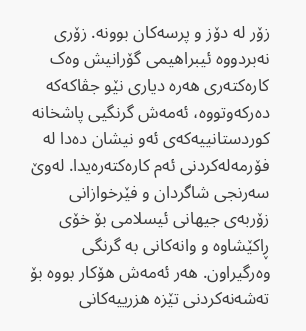زۆر لە دۆز و پرسەکان بوونە. زۆری نەبردووە ئیبراهیمی گۆرانیش وەک کارەکتەری هەرە دیاری نێو جڤاکەکە دەرکەوتووە، ئەمەش گرنگیی پاشخانە کوردستانییەکەی ئەو نیشان دەدا لە فۆرمەلەکردنی ئەم کارەکتەرەیدا. لەوێ سەرنجی شاگردان و فێرخوازانی زۆربەی جیهانی ئیسلامی بۆ خۆی ڕاکێشاوە و وانەکانی بە گرنگی وەرگیراون. هەر ئەمەش هۆکار بووە بۆ تەشەنەکردنی تێزە هزرییەکانی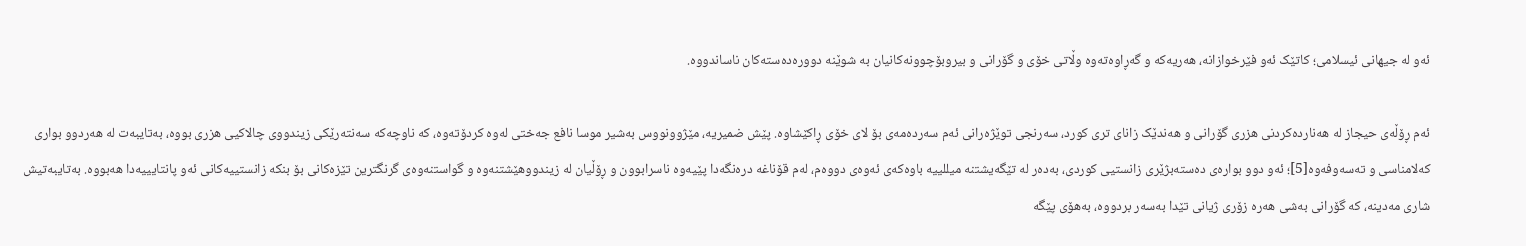ئەو لە جیهانی ئیسلامی؛ کاتێک ئەو فێرخوازانە، هەریەکە و گەڕاوەتەوە وڵاتی خۆی و گۆرانی و بیروبۆچوونەکانیان بە شوێنە دوورەدەستەکان ناساندووە.

ئەم ڕۆڵەی حیجاز لە هەناردەکردنی هزری گۆرانی و هەندێک زانای تری کورد، سەرنجی توێژەرانی ئەم سەردەمەی بۆ لای خۆی ڕاکێشاوە. پێش ضمیریە، مێژوونووس بەشیر موسا نافع جەختی لەوە کردۆتەوە، کە ناوچەکە سەنتەرێکی زیندووی چالاکیی هزری بووە، بەتایبەت لە هەردوو بواری کەلامناسی و تەسەوفەوە[5]؛ ئەو دوو بوارەی دەستەبژێری زانستیی کوردی، بەدەر لە تێگەیشتنە میللییە باوەکەی ئەوەی دووەم، لەم قۆناغە درەنگەدا پێیەوە ناسرابوون و ڕۆڵیان لە زیندووهێشتنەوە و گواستنەوەی گرنگترین تێزەکانی بۆ بنکە زانستییەکانی ئەو پانتایییەدا هەبووە. بەتایبەتیش شاری مەدینە، کە گۆرانی بەشی هەرە زۆری ژیانی تێدا بەسەر بردووە، بەهۆی پێگە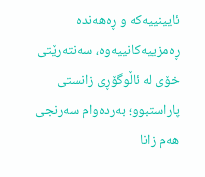ئایینییەکە و ڕەهەندە ڕەمزییەکانییەوە، سەنتەرێتی خۆی لە ئاڵوگۆڕی زانستی پاراستبوو؛ ‌بەردەوام سەرنجی هەم زانا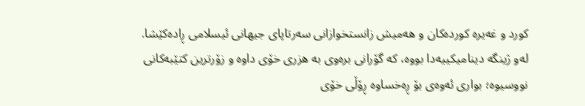کورد و غەیرە کوردەکان و هەمیش زانستخوازانی سەرتاپای جیهانی ئیسلامی ڕادەکێشا. لەو ژینگە دینامیکییەدا بووە، کە گۆرانی برەوی بە هزری خۆی داوە و زۆرترین کتێبەکانی نووسیوە؛ بواری ئەوەی بۆ ڕەخساوە ڕۆڵی خۆی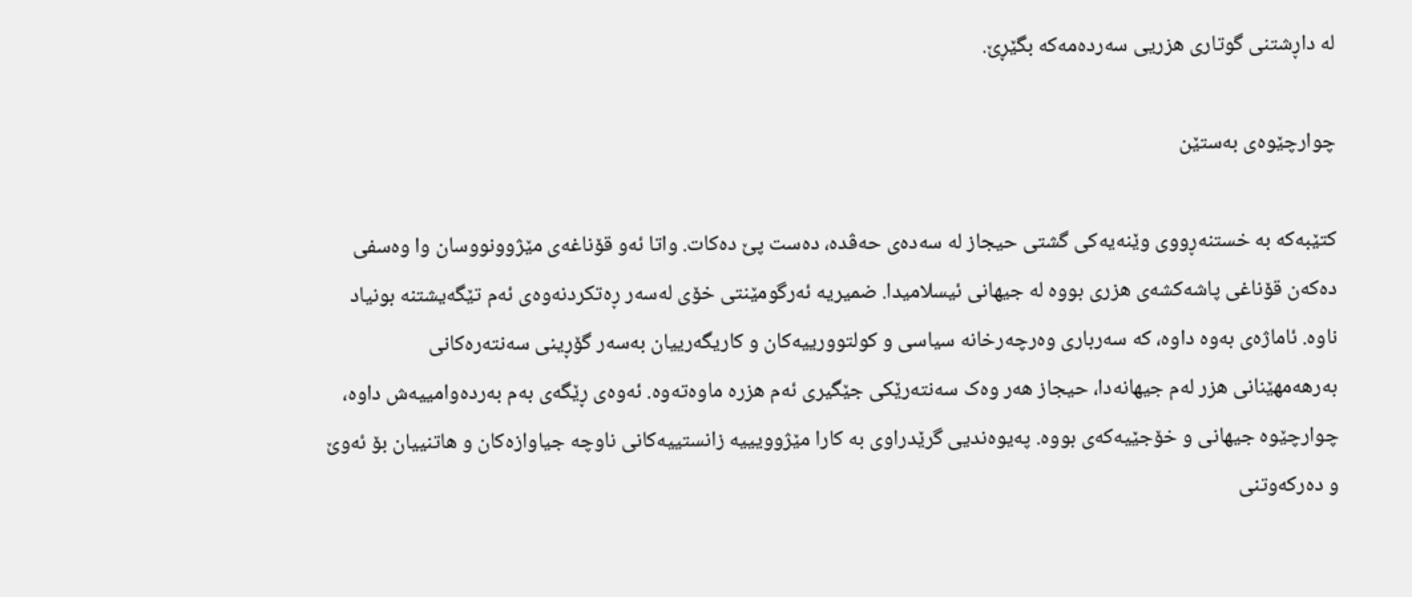لە داڕشتنی گوتاری هزریی سەردەمەکە بگێڕێ.

چوارچێوەی بەستێن

کتێبەکە بە خستنەڕووی وێنەیەکی گشتی حیجاز لە سەدەی حەڤدە، دەست پێ دەکات. واتا ئەو قۆناغەی مێژوونووسان وا وەسفی دەکەن قۆناغی پاشەکشەی هزری بووە لە جیهانی ئیسلامیدا. ضمیریە ئەرگومێنتی خۆی لەسەر ڕەتکردنەوەی ئەم تێگەیشتنە بونیاد ناوە. ئاماژەی بەوە داوە، کە سەرباری وەرچەرخانە سیاسی و کولتوورییەکان و کاریگەرییان بەسەر گۆڕینی سەنتەرەکانی بەرهەمهێنانی هزر لەم جیهانەدا، حیجاز هەر وەک سەنتەرێکی جێگیری ئەم هزرە ماوەتەوە. ئەوەی ڕێگەی بەم بەردەوامییەش داوە، چوارچێوە جیهانی و خۆجێیەکەی بووە. پەیوەندیی گرێدراوی بە کارا مێژوویییە زانستییەکانی ناوچە جیاوازەکان و هاتنییان بۆ ئەوێ و دەرکەوتنی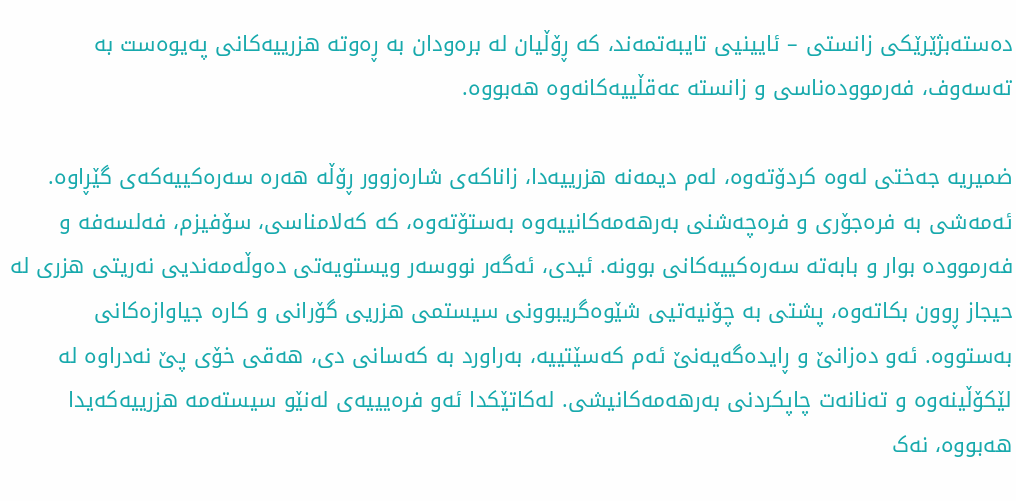دەستەبژێرێکی زانستی – ئایینیی تایبەتمەند، کە ڕۆڵیان لە برەودان بە ڕەوتە هزرییەکانی پەیوەست بە تەسەوف، فەرموودەناسی و زانستە عەقڵییەکانەوە هەبووە.

ضمیریە جەختی لەوە کردۆتەوە، لەم دیمەنە هزرییەدا، زاناکەی شارەزوور ڕۆڵە هەرە سەرەکییەکەی گێڕاوە. ئەمەشی بە فرەجۆری و فرەچەشنی بەرهەمەکانییەوە بەستۆتەوە، کە کەلامناسی، سۆفیزم، فەلسەفە و فەرموودە بوار و بابەتە سەرەکییەکانی بوونە. ئیدی، ئەگەر نووسەر ویستویەتی دەوڵەمەندیی نەریتی هزری لە حیجاز ڕوون بکاتەوە، پشتی بە چۆنیەتیی شێوەگریبوونی سیستمی هزریی گۆرانی و کارە جیاوازەکانی بەستووە. ئەو دەزانێ و ڕایدەگەیەنێ ئەم کەسێتییە، بەراورد بە کەسانی دی، هەقی خۆی پێ نەدراوە لە لێکۆڵینەوە و تەنانەت چاپکردنی بەرهەمەکانیشی. لەکاتێکدا ئەو فرەیییەی لەنێو سیستەمە هزرییەکەیدا هەبووە، نەک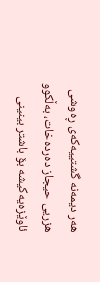هەر دیمەنە گشتییەکەی ڕەوشی هزریی حیجاز دەردەخات، بەڵکوو ئاوێزەیەکیشە بۆ باشتر بینینی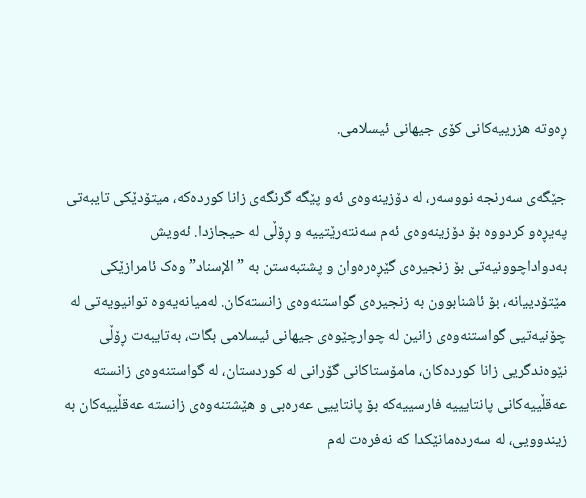ڕەوتە هزرییەکانی کۆی جیهانی ئیسلامی.

جێگەی سەرنجە نووسەر، لە دۆزینەوەی ئەو پێگە گرنگەی زانا کوردەکە، میتۆدێکی تایبەتی پەیڕەو کردووە بۆ دۆزینەوەی ئەم سەنتەرێتییە و ڕۆڵی لە حیجازدا. ئەویش بەدواداچوونیەتی بۆ زنجیرەی گێڕەرەوان و پشتبەستن بە ” الإسناد” وەک ئامرازێکی مێتۆدییانە، بۆ ئاشنابوون بە زنجیرەی گواستنەوەی زانستەکان. لەمیانەیەوە توانیویەتی لە چۆنیەتیی گواستنەوەی زانین لە چوارچێوەی جیهانی ئیسلامی بگات، بەتایبەت ڕۆڵی نێوەندگریی زانا کوردەکان، مامۆستاکانی گۆرانی لە کوردستان، لە گواستنەوەی زانستە عەقڵییەکانی پانتایییە فارسییەکە بۆ پانتاییی عەرەبی و هێشتنەوەی زانستە عەقڵییەکان بە زیندوویی، لە سەردەمانێکدا کە نەفرەت لەم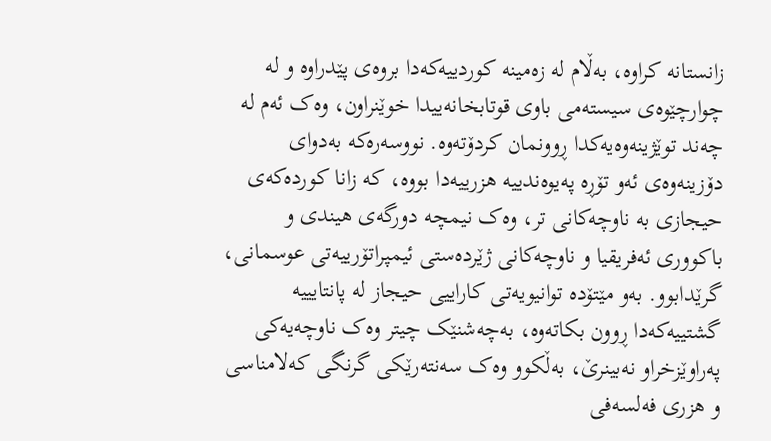زانستانە کراوە، بەڵام لە زەمینە کوردییەکەدا بروەی پێدراوە و لە چوارچێوەی سیستەمی باوی قوتابخانەییدا خوێنراون، وەک ئەم لە چەند توێژینەوەیەکدا ڕوونمان کردۆتەوە. نووسەرەکە بەدوای دۆزینەوەی ئەو تۆڕە پەیوەندییە هزرییەدا بووە، کە زانا کوردەکەی حیجازی بە ناوچەکانی تر، وەک نیمچە دورگەی هیندی و باکووری ئەفریقیا و ناوچەکانی ژێردەستی ئیمپراتۆرییەتی عوسمانی، گرێدابوو. بەو مێتۆدە توانیویەتی کاراییی حیجاز لە پانتایییە گشتییەکەدا ڕوون بکاتەوە، بەچەشنێک چیتر وەک ناوچەیەکی پەراوێزخراو نەبینرێ، بەڵکوو وەک سەنتەرێکی گرنگی کەلامناسی و هزری فەلسەفی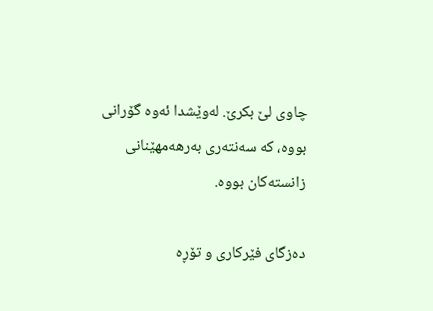چاوی لێ بکرێ. لەوێشدا ئەوە گۆرانی بووە، کە سەنتەری بەرهەمهێنانی زانستەکان بووە.

دەزگای فێرکاری و تۆڕە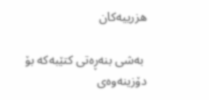هزرییەکان

 بەشی بنەڕەتی کتێبەکە بۆ دۆزینەوەی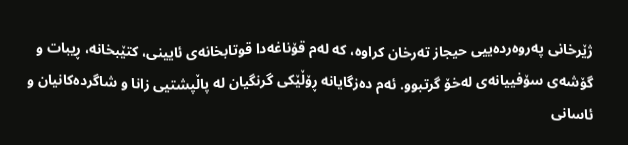ژێرخانی پەروەردەییی حیجاز تەرخان کراوە، کە لەم قۆناغەدا قوتابخانەی ئایینی، کتێبخانە، ڕیبات و گۆشەی سۆفییانەی لەخۆ گرتبوو. ئەم دەزگایانە ڕۆڵێکی گرنگیان لە پاڵپشتیی زانا و شاگردەکانیان و ئاسانی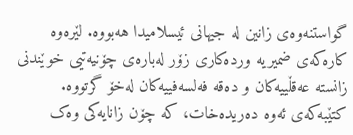گواستنەوەی زانین لە جیهانی ئیسلامیدا هەبووە. لێرەوە کارەکەی ضمیریە وردەکاری زۆر لەبارەی چۆنیەتیی خوێندنی زانستە عەقڵییەکان و دەقە فەلسەفییەکان لەخۆ گرتووە. کتێبەکەی ئەوە دەریدەخات، کە چۆن زانایەکی وەک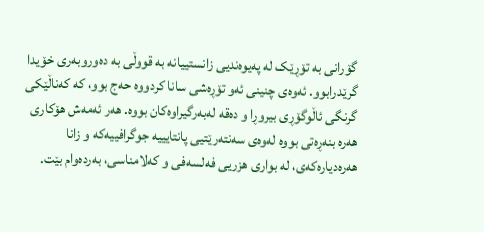گۆرانی بە تۆڕێک لە پەیوەندیی زانستییانە بە قووڵی بە دەوروبەری خۆیدا گرێدرابوو. ئەوەی چنینی ئەو تۆڕەشی سانا کردووە حەج بوو، کە کەناڵێکی گرنگی ئاڵوگۆڕی بیروڕا و دەقە لەبەرگیراوەکان بووە. هەر ئەمەش هۆکاری هەرە بنەڕەتی بووە لەوەی سەنتەرێتیی پانتایییە جوگرافییەکە و زانا هەرەدیارەکەی، لە بواری هزریی فەلسەفی و کەلامناسی، بەردەوام بێت.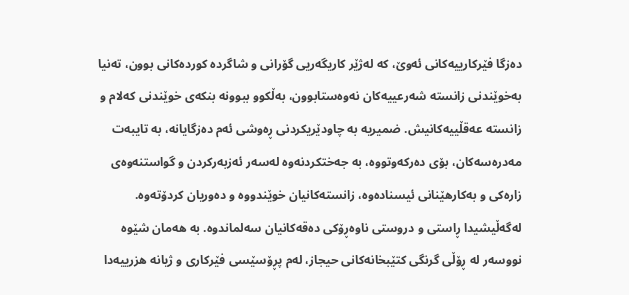دەزگا فێرکارییەکانی ئەوێ، کە لەژێر کاریگەریی گۆرانی و شاگردە کوردەکانی بوون، تەنیا بەخوێندنی زانستە شەرعییەکان نەوەستابوون، بەڵکوو ببوونە بنکەی خوێندنی کەلام و زانستە عەقڵییەکانیش. ضمیریە بە چاودێریکردنی ڕەوشی ئەم دەزگایانە، بە تایبەت مەدرەسەکان، بۆی دەرکەوتووە، بە جەختکردنەوە لەسەر ئەزبەرکردن و گواستنەوەی زارەکی و بەکارهێنانی ئیسنادەوە، زانستەکانیان خوێندووە و دەوریان کردۆتەوە. لەگەڵیشیدا ڕاستی و دروستی ناوەڕۆکی دەقەکانیان سەلماندوە. بە هەمان شێوە نووسەر لە ڕۆڵی گرنگی کتێبخانەکانی حیجاز، لەم پڕۆسێسی فێرکاری و ژیانە هزرییەدا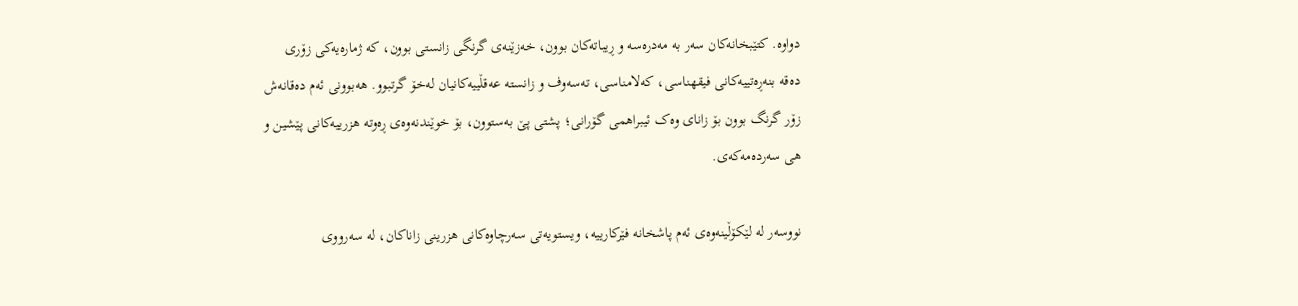دواوە. کتێبخانەکان سەر بە مەدرەسە و ڕیباتەکان بوون، خەزێنەی گرنگی زانستی بوون، کە ژمارەیەکی زۆری دەقە بنەڕەتییەکانی فیقهناسی، کەلامناسی، تەسەوف و زانستە عەقڵییەکانیان لەخۆ گرتبوو. هەبوونی ئەم دەقانەش زۆر گرنگ بوون بۆ زانای وەک ئیبراهمی گۆرانی؛ پشتی پێ بەستوون، بۆ خوێندنەوەی ڕەوتە هزرییەکانی پێشین و هی سەردەمەکەی.

نووسەر لە لێکۆڵینەوەی ئەم پاشخانە فێرکارییە، ویستویەتی سەرچاوەکانی هزرینی زاناکان، لە سەرووی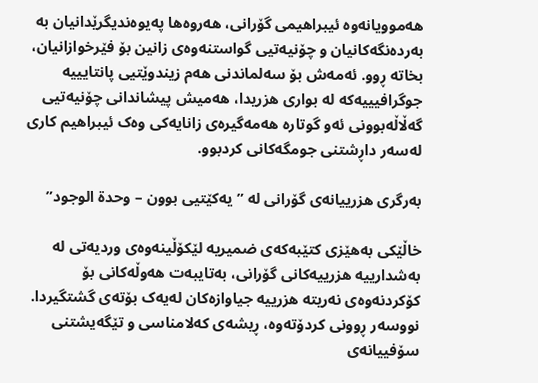هەموویانەوە ئیبراهیمی گۆرانی، هەروەها پەیوەندیگرێدانیان بە بەردەنگەکانیان و چۆنیەتیی گواستنەوەی زانین بۆ فێرخوازانیان، بخاتە ڕوو. ئەمەش بۆ سەلماندنی هەم زیندوێتیی پانتایییە جوگرافیییەکە لە بواری هزریدا، هەمیش پیشاندانی چۆنیەتیی گەڵاڵەبوونی ئەو گوتارە هەمەگیرەی زانایەکی وەک ئیبراهیم کاری لەسەر داڕشتنی جومگەکانی کردبوو.

بەرگری هزرییانەی گۆرانی لە ”یەکێتیی بوون – وحدة الوجود”

خاڵێکی بەهێزی کتێبەکەی ضمیریە لێکۆڵینەوەی وردیەتی لە بەشدارییە هزرییەکانی گۆرانی، بەتایبەت هەوڵەکانی بۆ کۆکردنەوەی نەریتە هزرییە جیاوازەکان لەیەک بۆتەی گشتگیردا. نووسەر ڕوونی کردۆتەوە، ڕیشەی کەلامناسی و تێگەیشتنی سۆفییانەی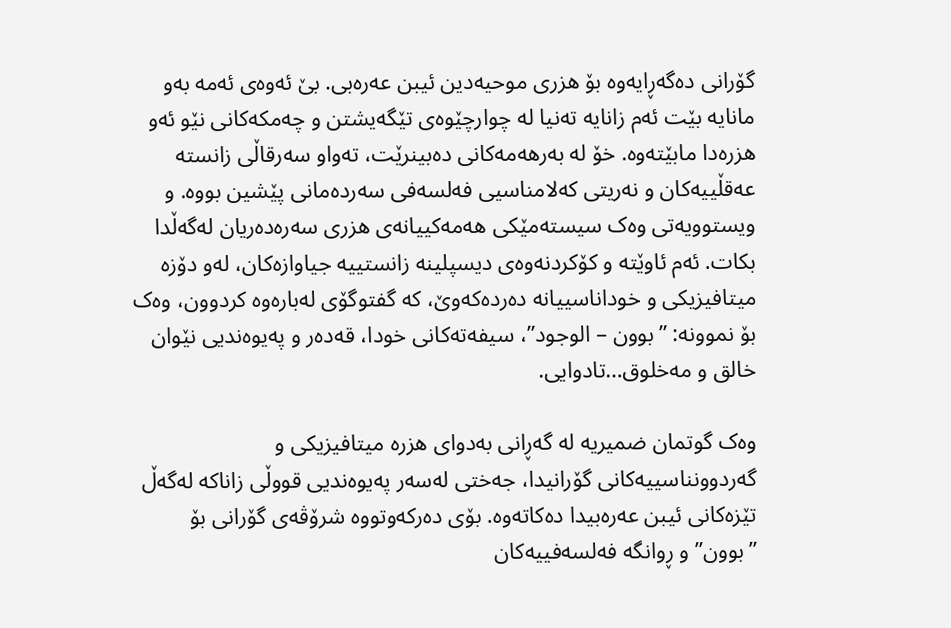گۆرانی دەگەڕایەوە بۆ هزری موحیەدین ئیبن عەرەبی. بێ ئەوەی ئەمە بەو مانایە بێت ئەم زانایە تەنیا لە چوارچێوەی تێگەیشتن و چەمکەکانی نێو ئەو هزرەدا مابێتەوە. خۆ لە بەرهەمەکانی دەبینرێت، تەواو سەرقاڵی زانستە عەقڵییەکان و نەریتی کەلامناسیی فەلسەفی سەردەمانی پێشین بووە. و ویستوویەتی وەک سیستەمێکی هەمەکییانەی هزری سەرەدەریان لەگەڵدا بکات. ئەم ئاوێتە و کۆکردنەوەی دیسپلینە زانستییە جیاوازەکان، لەو دۆزە میتافیزیکی و خوداناسییانە دەردەکەوێ، کە گفتوگۆی لەبارەوە کردوون، وەک بۆ نموونە: ”بوون – الوجود”، سیفەتەکانی خودا، قەدەر و پەیوەندیی نێوان خالق و مەخلوق…تادوایی.

وەک گوتمان ضمیریە لە گەڕانی بەدوای هزرە میتافیزیکی و گەردوونناسییەکانی گۆرانیدا، جەختی لەسەر پەیوەندیی قووڵی زاناکە لەگەڵ تێزەکانی ئیبن عەرەبیدا دەکاتەوە. بۆی دەرکەوتووە شرۆڤەی گۆرانی بۆ ”بوون” و ڕوانگە فەلسەفییەکان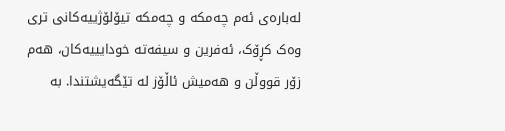لەبارەی ئەم چەمکە و چەمکە تیۆلۆژییەکانی تری وەک کڕۆک، ئەفرین و سیفەتە خودایییەکان، هەم زۆر قووڵن و هەمیش ئاڵۆز لە تێگەیشتندا. بە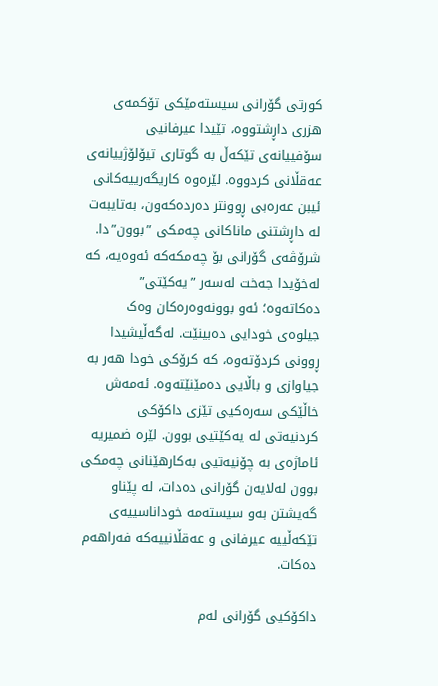کورتی گۆرانی سیستەمێکی تۆکمەی هزری داڕشتووە، تێیدا عیرفانیی سۆفییانەی تێکەڵ بە گوتاری تیۆلۆژییانەی عەقڵانی کردووە. لێرەوە کاریگەرییەکانی ئیبن عەرەبی ڕوونتر دەردەکەون، بەتایبەت لە داڕشتنی ماناکانی چەمکی ”بوون”دا. شرۆڤەی گۆرانی بۆ چەمکەکە ئەوەیە، کە لەخۆیدا جەخت لەسەر ”یەکێتی” دەکاتەوە؛ ئەو بوونەوەرەکان وەک جیلوەی خودایی دەبینێت. لەگەڵیشیدا ڕوونی کردۆتەوە، کە کرۆکی خودا هەر بە جیاوازی و باڵایی دەمێنێتەوە. ئەمەش خاڵێکی سەرەکیی تێزی داکۆکی کردنیەتی لە یەکێتیی بوون. لێرە ضمیریە ئاماژەی بە چۆنیەتیی بەکارهێنانی چەمکی بوون لەلایەن گۆرانی دەدات، لە پێناو گەیشتن بەو سیستەمە خوداناسییەی تێکەڵییە عیرفانی و عەقڵانییەکە فەراهەم دەکات.

داکۆکیی گۆرانی لەم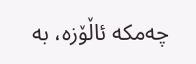چەمکە ئاڵۆزە، بە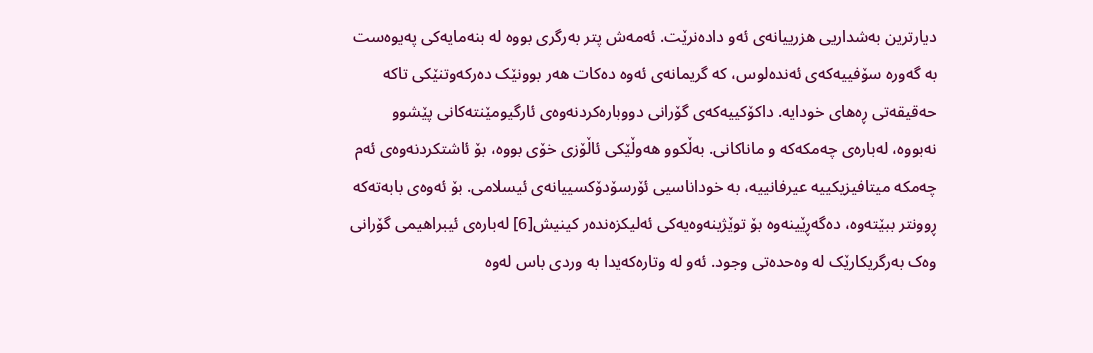دیارترین بەشداریی هزرییانەی ئەو دادەنرێت. ئەمەش پتر بەرگری بووە لە بنەمایەکی پەیوەست بە گەورە سۆفییەکەی ئەندەلوس، کە گریمانەی ئەوە دەکات هەر بوونێک دەرکەوتنێکی تاکە حەقیقەتی ڕەهای خودایە. داکۆکییەکەی گۆرانی دووبارەکردنەوەی ئارگیومێنتەکانی پێشوو نەبووە، لەبارەی چەمکەکە و ماناکانی. بەڵکوو هەوڵێکی ئاڵۆزی خۆی بووە، بۆ ئاشتکردنەوەی ئەم چەمکە میتافیزیکییە عیرفانییە، بە خوداناسیی ئۆرسۆدۆکسییانەی ئیسلامی. بۆ ئەوەی بابەتەکە ڕوونتر ببێتەوە، دەگەڕێینەوە بۆ توێژینەوەیەکی ئەلیکزەندەر کینیش[6] لەبارەی ئیبراهیمی گۆرانی وەک بەرگریکارێک لە وەحدەتی وجود. ئەو لە وتارەکەیدا بە وردی باس لەوە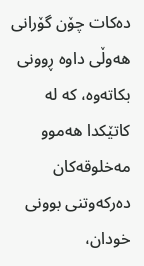دەکات چۆن گۆرانی هەوڵی داوە ڕوونی بکاتەوە، کە لە کاتێکدا هەموو مەخلوقەکان دەرکەوتنی بوونی خودان،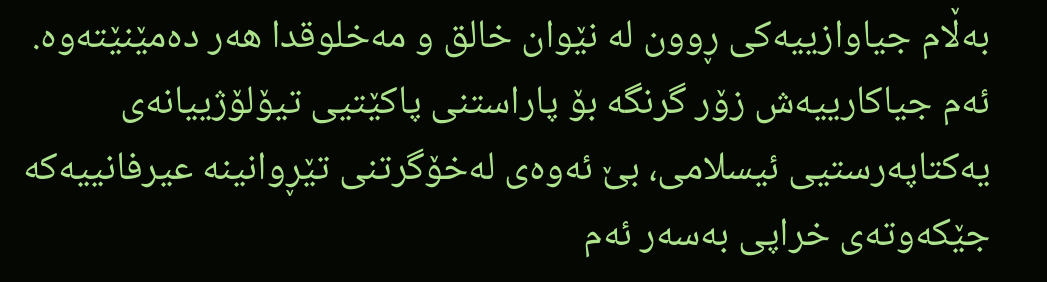بەڵام جیاوازییەکی ڕوون لە نێوان خالق و مەخلوقدا هەر دەمێنێتەوە. ئەم جیاکارییەش زۆر گرنگە بۆ پاراستنی پاکێتیی تیۆلۆژییانەی یەکتاپەرستیی ئیسلامی، بێ ئەوەی لەخۆگرتنی تێڕوانینە عیرفانییەکە جێکەوتەی خراپی بەسەر ئەم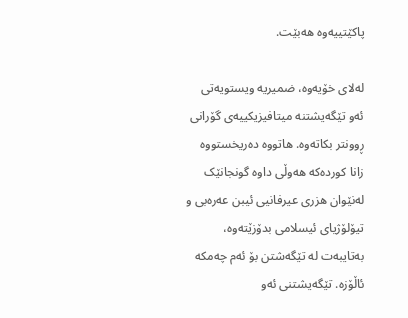پاکێتییەوە هەبێت.

لەلای خۆیەوە، ضمیریە ویستویەتی ئەو تێگەیشتنە میتافیزیکییەی گۆرانی ڕوونتر بکاتەوە. هاتووە دەریخستووە زانا کوردەکە هەوڵی داوە گونجانێک لەنێوان هزری عیرفانیی ئیبن عەرەبی و تیۆلۆژیای ئیسلامی بدۆزێتەوە، بەتایبەت لە تێگەشتن بۆ ئەم چەمکە ئاڵۆزە. تێگەیشتنی ئەو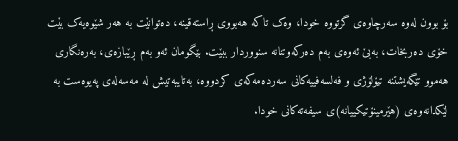بۆ بوون لەوە سەرچاوەی گرتووە خودا، وەک تاکە هەبووی ڕاستەقینە، دەتوانێت بە هەر شێوەیەک بێت خۆی دەربخات، بەبێ ئەوەی بەم دەرکەوتنانە سنووردار ببێت. بێگومان ئەو بەم ڕێبازەی، بەرەنگاری هەموو تێگەیشتنە تیۆلۆژی و فەلسەفییەکانی سەردەمەکەی کردووە، بەتایبەتیش لە مەسەلەی پەیوەست بە لێکدانەوەی (هێرمینۆتیکییانە)ی سیفەتەکانی خودا.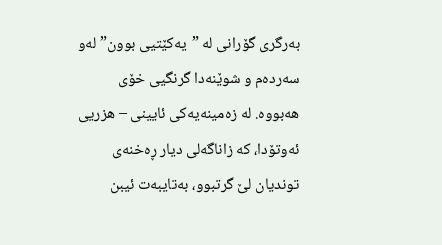بەرگری گۆرانی لە ”یەکێتیی بوون” لەو سەردەم و شوێنەدا گرنگیی خۆی هەبووە. لە زەمینەیەکی ئایینی – هزریی ئەوتۆدا، کە زاناگەلی دیار ڕەخنەی توندیان لێ گرتبوو، بەتایبەت ئیبن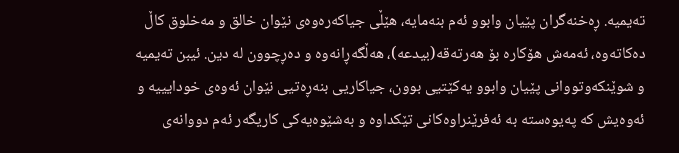تەیمیە. ڕەخنەگران پێیان وابوو ئەم بنەمایە، هێڵی جیاکەرەوەی نێوان خالق و مەخلوق کاڵ دەکاتەوە، ئەمەش هۆکارە بۆ هەرتەقە(بیدعە)، هەڵگەڕانەوە و دەڕچوون لە دین. ئیبن تەیمیە و شوێنکەوتووانی پێیان وابوو یەکێتیی بوون، جیاکاریی بنەڕەتیی نێوان ئەوەی خودایییە و ئەوەیش کە پەیوەستە بە ئەفرێنراوەکانی تێکداوە و بەشێوەیەکی کاریگەر ئەم دووانەی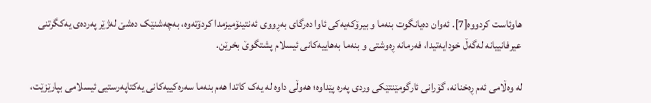هاوئاست کردووە[7]. ئەوان دەیانگوت بنەما و بیرۆکەیەکی ئاوا دەرگای بەڕووی ئەنتینۆمیزمدا کردۆتەوە، بەچەشنێک دەشێ لەژێر پەردەی یەکگرتنی عیرفانییانە لەگەڵ خودایەتیدا، فەرمانە ڕەوشتی و بنەما بەهاییەکانی ئیسلام پشتگوێ بخرێن.

لە وەڵامی ئەم ڕەخنانە، گۆرانی ئارگومێنتێکی وردی پەرە پێداوە؛ هەوڵی داوە لە یەک کاتدا هەم بنەما سەرەکییەکانی یەکتاپەرستیی ئیسلامی بپارێزێت،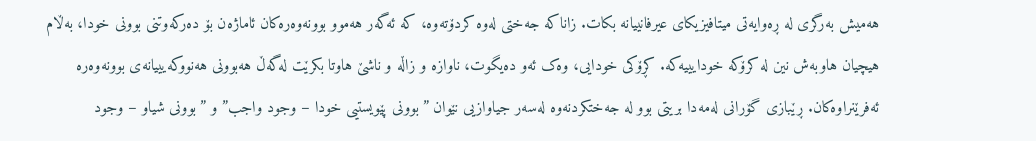هەمیش بەرگری لە ڕەوایەتی میتافیزیکای عیرفانییانە بکات. زاناکە جەختی لەوە کردۆتەوە، کە ئەگەر هەموو بوونەوەرەکان ئاماژەن بۆ دەرکەوتنی بوونی خودا، بەڵام هیچیان هاوبەش نین لە کرۆکە خودایییەکە. کڕۆکی خودایی، وەک ئەو دەیگوت، ناوازە و زاڵە و ناشێ هاوتا بکرێت لەگەڵ هەبوونی هەنووکەیییانەی بوونەوەرە ئەفرێنراوەکان. ڕێبازی گۆرانی لەمەدا بریتی بوو لە جەختکردنەوە لەسەر جیاوازیی نێوان ”بوونی پێویستیی خودا – وجود واجب” و ”بوونی شیاو – وجود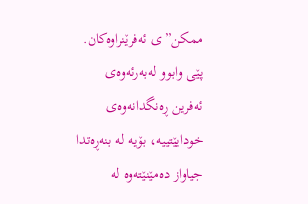ممكن”ی ئەفرێنراوەکان. پێی وابوو لەبەرئەوەی ئەفرین ڕەنگدانەوەی خودایێتییە، بۆیە لە بنەڕەتدا جیاواز دەمێنێتەوە لە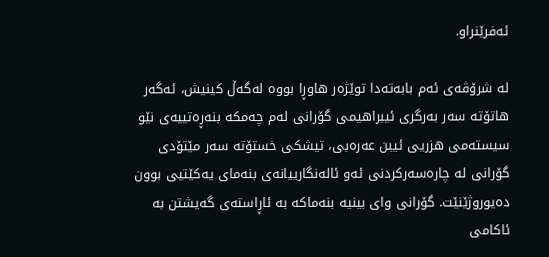ئەفرێنراو.

لە شرۆڤەی ئەم بابەتەدا توێژەر هاوڕا بووە لەگەڵ کینیش، ئەگەر هاتۆتە سەر بەرگری ئیبراهیمی گۆرانی لەم چەمکە بنەڕەتییەی نێو سیستەمی هزریی ئیبن عەرەبی، تیشکی خستۆتە سەر مێتۆدی گۆرانی لە چارەسەرکردنی ئەو ئالەنگارییانەی بنەمای یەکێتیی بوون دەیوروژێنێت. گۆرانی وای بینیە بنەماکە بە ئاڕاستەی گەیشتن بە ئاکامی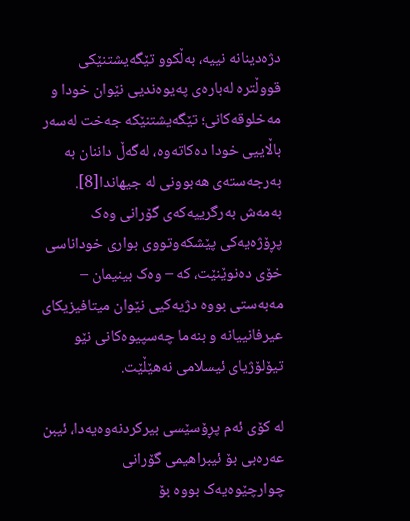دژەدینانە نییە، بەڵکوو تێگەیشتنێکی قووڵترە لەبارەی پەیوەندیی نێوان خودا و مەخلوقەکانی؛ تێگەیشتنێکە جەخت لەسەر باڵاییی خودا دەکاتەوە، لەگەڵ داننان بە بەرجەستەی هەبوونی لە جیهاندا[8]. بەمەش بەرگرییەکەی گۆرانی وەک پڕۆژەیەکی پێشکەوتووی بواری خوداناسی خۆی دەنوێنێت، کە – وەک بینیمان – مەبەستی بووە دژیەکیی نێوان میتافیزیکای عیرفانییانە و بنەما چەسپیوەکانی نێو تیۆلۆژیای ئیسلامی نەهێڵێت.

لە کۆی ئەم پڕۆسێسی بیرکردنەوەیەدا، ئیبن عەرەبی بۆ ئیبراهیمی گۆرانی چوارچێوەیەک بووە بۆ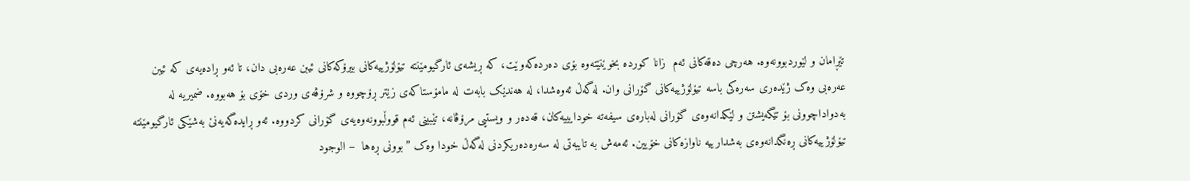تێڕامان و لێوردبوونەوە. هەرچی دەقەکانی ئەم  زانا کوردە بخوێنێتەوە بۆی دەردەکەوێت، کە ڕیشەی ئارگیومێنتە تیۆلۆژییەکانی بیرۆکەکانی ئیبن عەرەبی دان، تا ئەو ڕادەیەی کە ئیبن عەرەبی وەک ژێدەری سەرەکی باسە تیۆلۆژییەکانی گۆرانی وان. لەگەڵ ئەوەشدا، لە هەندێک بابەت لە مامۆستاکەی زێتر ڕۆچووە و شرۆڤەی وردی خۆی بۆ هەبووە. ضمیریە لە بەدواداچوونی بۆ تێگەیشتن و لێکدانەوەی گۆرانی لەبارەی سیفەتە خودایییەکان، قەدەر و ویستیی مرۆڤانە، تێبینی ئەم قووڵبوونەوەیەی گۆرانی کردووە. ئەو ڕایدەگەیەنێ بەشێکی ئارگیومێنتە تیۆلۆژییەکانی ڕەنگدانەوەی بەشدارییە ناوازەکانی خۆیین. ئەمەش بە تایبەتی لە سەرەدەریکردنی لەگەڵ خودا وەک ”بوونی ڕەها  – الوجود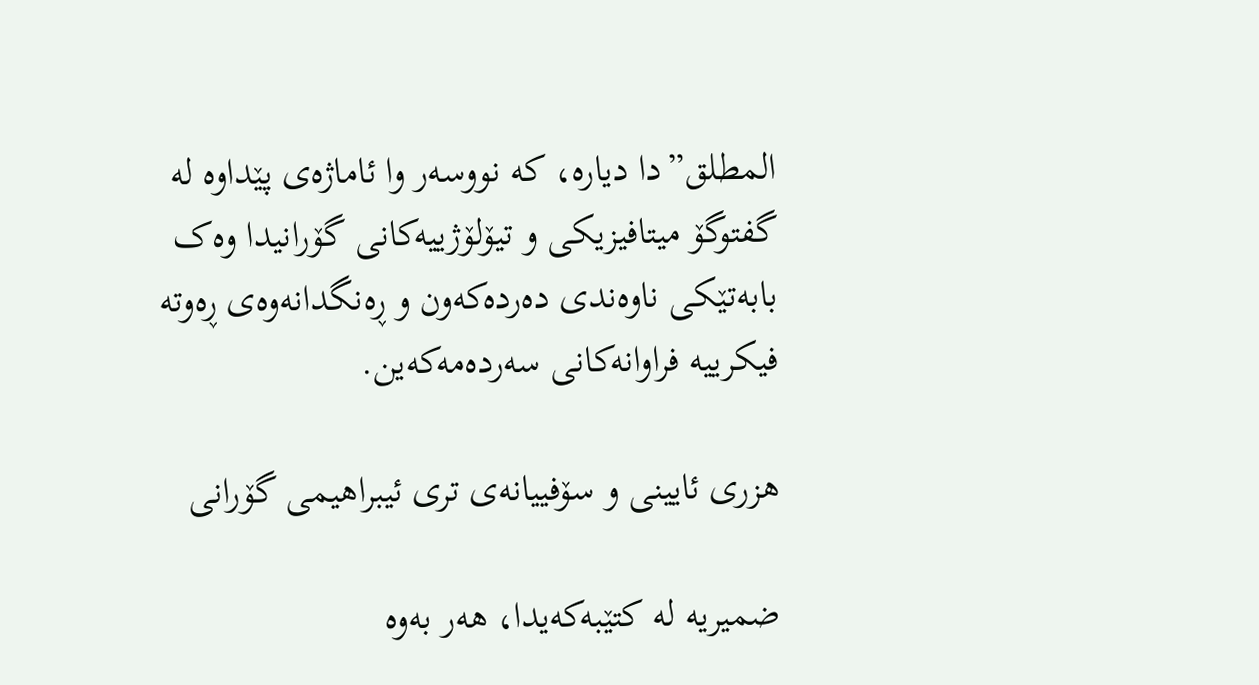المطلق”دا دیارە، کە نووسەر وا ئاماژەی پێداوە لە گفتوگۆ میتافیزیکی و تیۆلۆژییەکانی گۆرانیدا وەک بابەتێکی ناوەندی دەردەکەون و ڕەنگدانەوەی ڕەوتە فیکرییە فراوانەکانی سەردەمەکەین.

هزری ئایینی و سۆفییانەی تری ئیبراهیمی گۆرانی

ضمیریە لە کتێبەکەیدا، هەر بەوە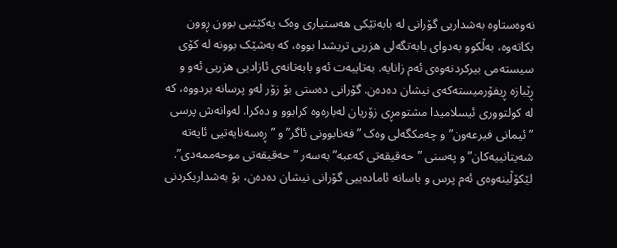نەوەستاوە بەشداریی گۆرانی لە بابەتێکی هەستیاری وەک یەکێتیی بوون ڕوون بکاتەوە، بەڵکوو بەدوای بابەتگەلی هزریی تریشدا بووە، کە بەشێک بوونە لە کۆی سیستەمی بیرکردنەوەی ئەم زانایە. بەتایبەت ئەو بابەتانەی ئازادیی هزریی ئەو و ڕێبازە ڕیفۆرمیستەکەی نیشان دەدەن. گۆرانی دەستی بۆ زۆر لەو پرسانە بردووە، کە لە کولتووری ئیسلامیدا مشتومڕی زۆریان لەبارەوە کرابوو و دەکرا. لەوانەش پرسی ”ئیمانی فیرعەون” و چەمکگەلی وەک ”فەنابوونی ئاگر” و ”ڕەسەنایەتیی ئایەتە شەیتانییەکان” و پەسنی ”حەقیقەتی کەعبە” بەسەر ”حەقیقەتی موحەممەدی”. لێکۆڵینەوەی ئەم پرس و باسانە ئامادەییی گۆرانی نیشان دەدەن، بۆ بەشداریکردنی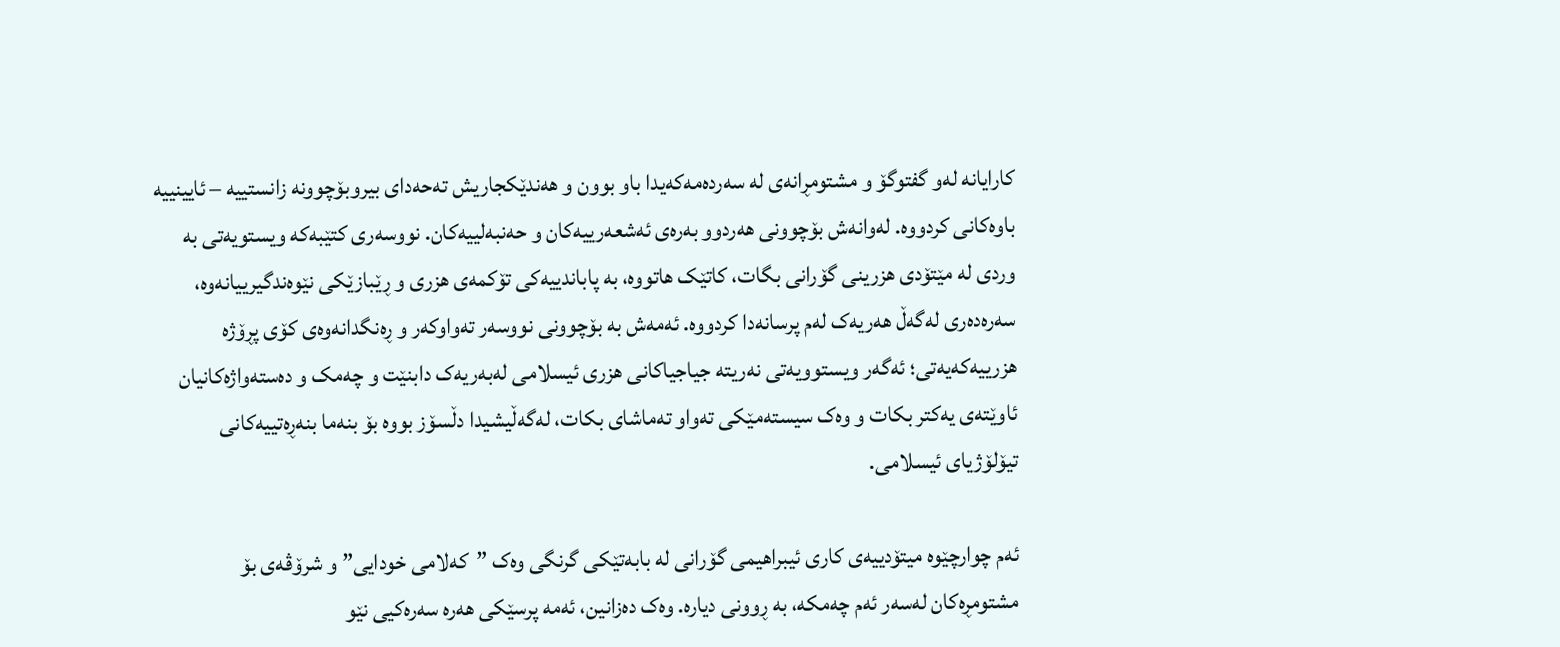کارایانە لەو گفتوگۆ و مشتومڕانەی لە سەردەمەکەیدا باو بوون و هەندێکجاریش تەحەدای بیروبۆچوونە زانستییە – ئایینییە باوەکانی کردووە. لەوانەش بۆچوونی هەردوو بەرەی ئەشعەرییەکان و حەنبەلییەکان. نووسەری کتێبەکە ویستویەتی بە وردی لە مێتۆدی هزرینی گۆرانی بگات، کاتێک هاتووە، بە پاباندییەکی تۆکمەی هزری و ڕێبازێکی نێوەندگیرییانەوە، سەرەدەری لەگەڵ هەریەک لەم پرسانەدا کردووە. ئەمەش بە بۆچوونی نووسەر تەواوکەر و ڕەنگدانەوەی کۆی پڕۆژە هزرییەکەیەتی؛ ئەگەر ویستوویەتی نەریتە جیاجیاکانی هزری ئیسلامی لەبەریەک دابنێت و چەمک و دەستەواژەکانیان ئاوێتەی یەکتر بکات و وەک سیستەمێکی تەواو تەماشای بکات، لەگەڵیشیدا دڵسۆز بووە بۆ بنەما بنەڕەتییەکانی تیۆلۆژیای ئیسلامی.

ئەم چوارچێوە میتۆدییەی کاری ئیبراهیمی گۆرانی لە بابەتێکی گرنگی وەک ”کەلامی خودایی” و شرۆڤەی بۆ مشتومڕەکان لەسەر ئەم چەمکە، بە ڕوونی دیارە. وەک دەزانین، ئەمە پرسێکی هەرە سەرەکیی نێو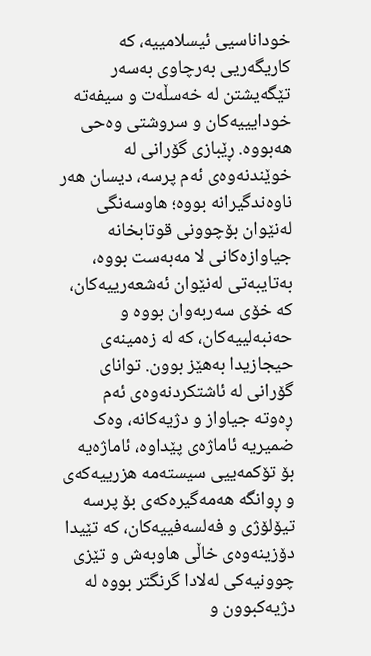خوداناسیی ئیسلامییە، کە کاریگەریی بەرچاوی بەسەر تێگەیشتن لە خەسڵەت و سیفەتە خودایییەکان و سروشتی وەحی هەبووە. ڕێبازی گۆرانی لە خوێندنەوەی ئەم پرسە، دیسان هەر ناوەندگیرانە بووە؛ هاوسەنگی لەنێوان بۆچوونی قوتابخانە جیاوازەکانی لا مەبەست بووە، بەتایبەتی لەنێوان ئەشعەرییەکان، کە خۆی سەربەوان بووە و حەنبەلییەکان، کە لە زەمینەی حیجازیدا بەهێز بوون. توانای گۆرانی لە ئاشتکردنەوەی ئەم ڕەوتە جیاواز و دژیەکانە، وەک ضمیریە ئاماژەی پێداوە، ئاماژەیە بۆ تۆکمەییی سیستەمە هزرییەکەی و ڕوانگە هەمەگیرەکەی بۆ پرسە تیۆلۆژی و فەلسەفییەکان، کە تێیدا دۆزینەوەی خاڵی هاوبەش و تێزی چوونیەکی لەلادا گرنگتر بووە لە دژیەکبوون و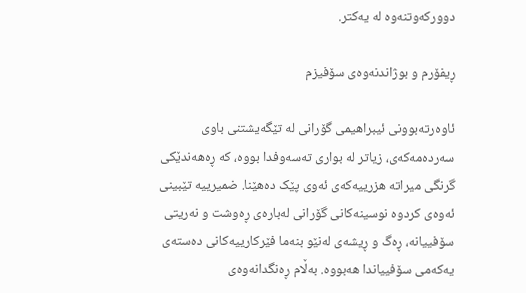دوورکەوتنەوە لە یەکتر.

ڕیفۆرم و بوژاندنەوەی سۆفیزم

ئاوەرتەبوونی ئیبراهیمی گۆرانی لە تێگەیشتنی باوی سەردەمەکەی، زیاتر لە بواری تەسەوفدا بووە، کە ڕەهەندێکی گرنگی میراتە هزرییەکەی ئەوی پێک دەهێنا. ضمیرییە تێبینی ئەوەی کردوە نوسینەکانی گۆرانی لەبارەی ڕەوشت و نەریتی سۆفییانە، ڕەگ و ڕیشەی لەنێو بنەما فێرکارییەکانی دەستەی یەکەمی سۆفییاندا هەبووە. بەڵام ڕەنگدانەوەی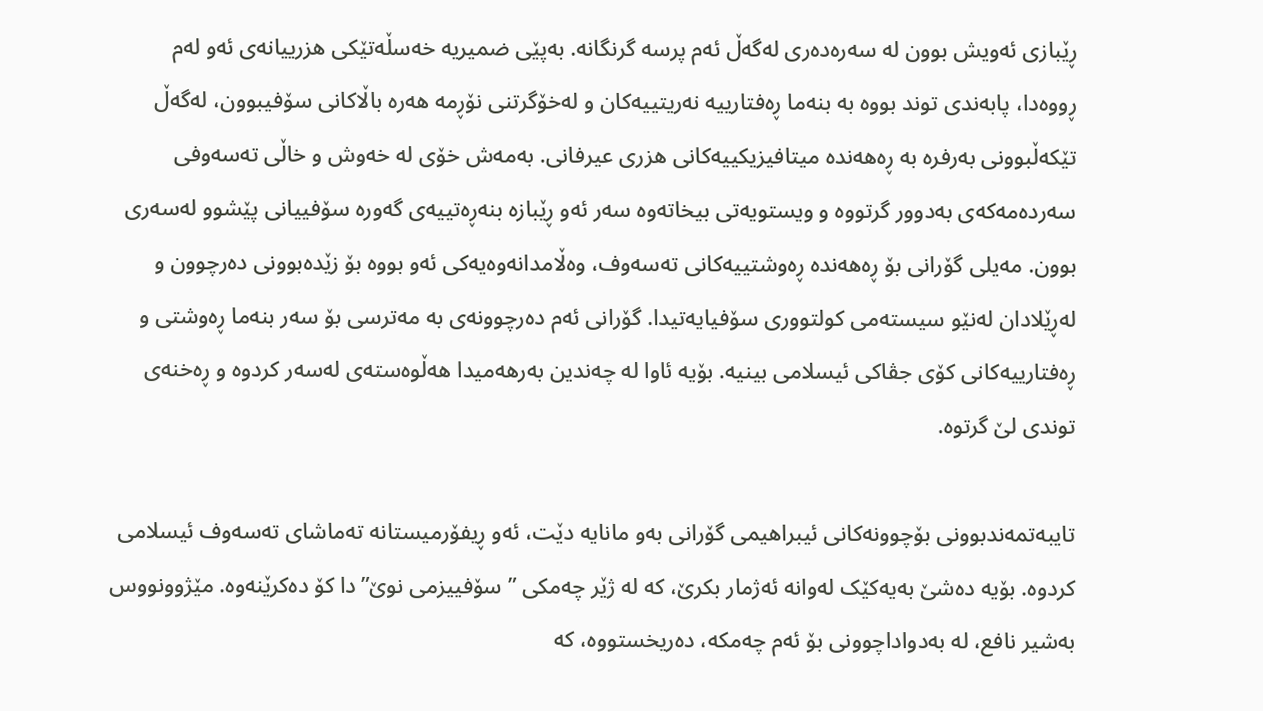ڕێبازی ئەویش بوون لە سەرەدەری لەگەڵ ئەم پرسە گرنگانە. بەپێی ضمیریه خەسڵەتێکی هزرییانەی ئەو لەم ڕووەدا، پابەندی توند بووە بە بنەما ڕەفتارییە نەریتییەکان و لەخۆگرتنی نۆڕمە هەرە باڵاکانی سۆفیبوون، لەگەڵ تێکەڵبوونی بەرفرە بە ڕەهەندە میتافیزیکییەکانی هزری عیرفانی. بەمەش خۆی لە خەوش و خاڵی تەسەوفی سەردەمەکەی بەدوور گرتووە و ویستویەتی بیخاتەوە سەر ئەو ڕێبازە بنەڕەتییەی گەورە سۆفییانی پێشوو لەسەری بوون. مەیلی گۆرانی بۆ ڕەهەندە ڕەوشتییەکانی تەسەوف، وەڵامدانەوەیەکی ئەو بووە بۆ زێدەبوونی دەرچوون و لەڕێلادان لەنێو سیستەمی کولتووری سۆفیایەتیدا. گۆرانی ئەم دەرچوونەی بە مەترسی بۆ سەر بنەما ڕەوشتی و ڕەفتارییەکانی کۆی جڤاکی ئیسلامی بینیە. بۆیە ئاوا لە چەندین بەرهەمیدا هەڵوەستەی لەسەر کردوە و ڕەخنەی توندی لێ گرتوە.

تایبەتمەندبوونی بۆچوونەکانی ئیبراهیمی گۆرانی بەو مانایە دێت، ئەو ڕیفۆرمیستانە تەماشای تەسەوف ئیسلامی کردوە. بۆیە دەشێ بەیەکێک لەوانە ئەژمار بکرێ، کە لە ژێر چەمکی ”سۆفییزمی نوێ”دا کۆ دەکرێنەوە. مێژوونووس بەشیر نافع، لە بەدواداچوونی بۆ ئەم چەمکە، دەریخستووە، کە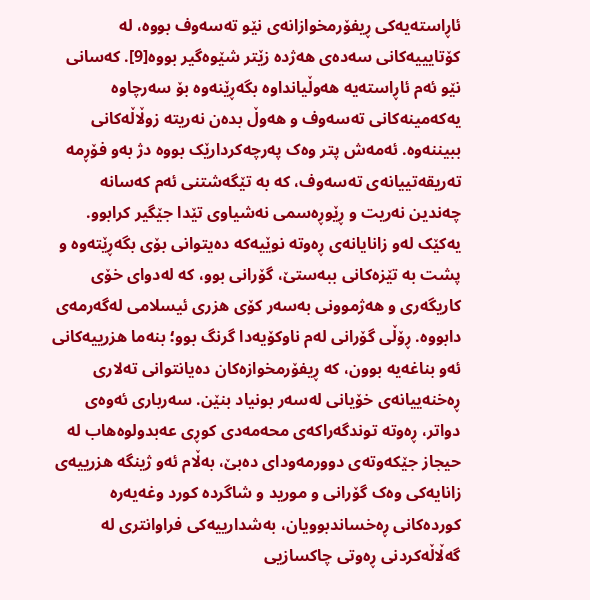ئاڕاستەیەکی ڕیفۆرمخوازانەی نێو تەسەوف بووە، لە کۆتایییەکانی سەدەی هەژدە زێتر شێوەگیر بووە[9]. کەسانی نێو ئەم ئاڕاستەیە هەوڵیانداوە بگەڕێنەوە بۆ سەرچاوە یەکەمینەکانی تەسەوف و هەوڵ بدەن نەریتە زوڵاڵەکانی ببیننەوە. ئەمەش پتر وەک پەرچەکردارێک بووە دژ بەو فۆڕمە تەریقەتییانەی تەسەوف، کە بە تێگەشتنی ئەم کەسانە چەندین نەریت و ڕێوڕەسمی نەشیاوی تێدا جێگیر کرابوو. یەکێک لەو زانایانەی ڕەوتە نوێیەکە دەیتوانی بۆی بگەڕێتەوە و پشت بە تێزەکانی ببەستێ، گۆرانی بوو، کە لەدوای خۆی کاریگەری و هەژموونی بەسەر کۆی هزری ئیسلامی لەگەرمەی دابووە. ڕۆڵی گۆرانی لەم ناوکۆیەدا گرنگ بوو؛ بنەما هزرییەکانی ئەو بناغەیە بوون، کە ڕیفۆرمخوازەکان دەیانتوانی تەلاری ڕەخنەییانەی خۆیانی لەسەر بونیاد بنێن. سەرباری ئەوەی دواتر، ڕەوتە توندگەراکەی محەمەدی کوڕی عەبدولوەهاب لە حیجاز جێکەوتەی دوورمەودای دەبێ، بەڵام ئەو ژینگە هزرییەی زانایەکی وەک گۆرانی و مورید و شاگردە کورد وغەیەرە کوردەکانی ڕەخساندبوویان، بەشدارییەکی فراوانتری لە گەڵاڵەکردنی ڕەوتی چاکسازیی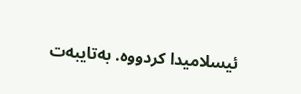ئیسلامیدا کردووە. بەتایبەت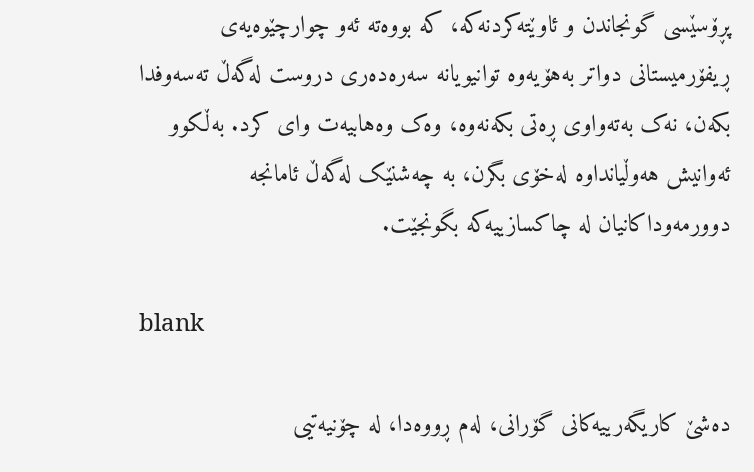پڕۆسێسی گونجاندن و ئاوێتەکردنەکە، کە بووەتە ئەو چوارچێوەیەی ڕیفۆرمیستانی دواتر بەهۆیەوە توانیویانە سەرەدەری دروست لەگەڵ تەسەوفدا بکەن، نەک بەتەواوی ڕەتی بکەنەوە، وەک وەهابیەت وای کرد. بەڵکوو ئەوانیش هەوڵیانداوە لەخۆی بگرن، بە چەشنێک لەگەڵ ئامانجە دوورمەوداکانیان لە چاکسازییەکە بگونجێت.

blank

دەشێ کاریگەرییەکانی گۆرانی، لەم ڕووەدا، لە چۆنیەتیی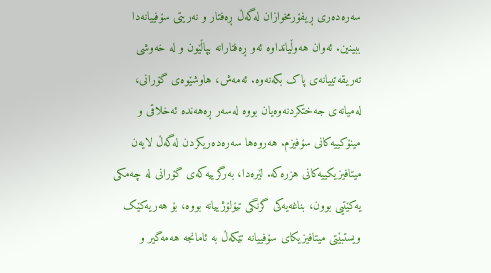سەرەدەری ڕیفۆرمخوازان لەگەڵ ڕەفتار و نەریتی سۆفییانەدا ببینین. ئەوان هەوڵیانداوە ئەو ڕەفتارانە بپاڵێون و لە خەوشی تەریقەتییانەی پاک بکەنەوە. ئەمەش، هاوشێوەی گۆرانی، لەمیانەی جەختکردنەوەیان بووە لەسەر ڕەهەندە ئەخلاقی و مینۆکییەکانی سۆفیزم. هەروەها سەرەدەریکردن لەگەڵ لایەن میتافیزیکییەکانی هزرەکە. لێرەدا، بەرگرییەکەی گۆرانی لە چەمکی یەکێتیی بوون، بناغەیەکی گرنگی تیۆلۆژییانە بووە، بۆ هەریەکێک ویستبێتی میتافیزیکای سۆفییانە تێکەڵ بە ئامانجە هەمەگیر و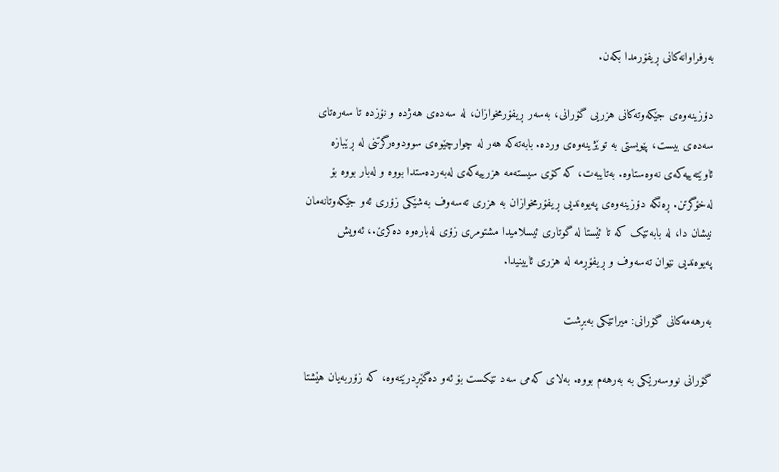بەرفراوانەکانی ڕیفۆرمدا بکەن.

دۆزینەوەی جێکەوتەکانی هزریی گۆرانی، بەسەر ڕیفۆرمخوازان، لە سەدەی هەژدە و نۆزدە تا سەرەتای سەدەی بیست، پێویستی بە توێژینەوەی وردە. بابەتەکە هەر لە چوارچێوەی سوودوەرگرتنی لە ڕێبازە ئاوێتەییەکەی نەوەستاوە. بەتایبەت، کە کۆی سیستەمە هزرییەکەی لەبەردەستدا بووە و لەبار بووە بۆ لەخۆگرتن. ڕەنگە دۆزینەوەی پەیوەندیی ڕیفۆرمخوازان بە هزری تەسەوف بەشێکی زۆری ئەو جێکەوتانەمان نیشان دا، لە بابەتێک کە تا ئێستا لە گوتاری ئیسلامیدا مشتومری زۆی لەبارەوە دەکرێ.، ئەویش پەیوەندیی نێوان تەسەوف و ڕیفۆڕمە لە هزری ئایینیدا.

بەرهەمەکانی گۆرانی: میراتێکی بەبڕشت

گۆرانی نووسەرێکی بە بەرهەم بووە. بەلای کەمی سەد تێکست بۆ ئەو دەگێڕدرێتەوە، کە زۆربەیان هێشتا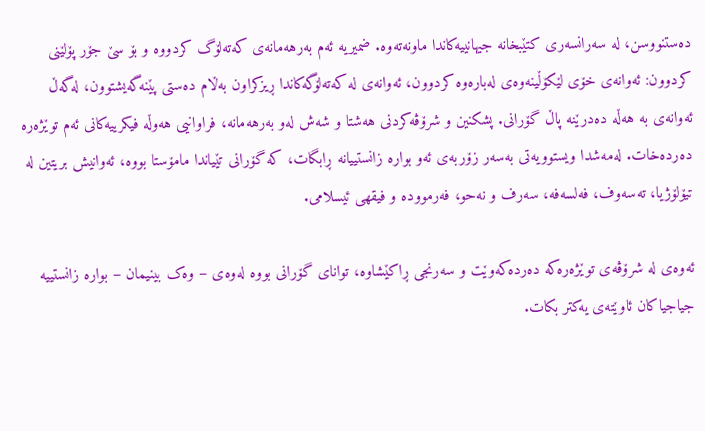دەستنووسن، لە سەرانسەری کتێبخانە جیهانییەکاندا ماونەتەوە. ضمیریه ئەم بەرهەمانەی کەتەلۆگ کردووە و بۆ سێ جۆر پۆلێنی کردوون: ئەوانەی خۆی لێکۆڵینەوەی لەبارەوە کردوون، ئەوانەی لە کەتەلۆگەکاندا ڕیزکراون بەڵام دەستی پێنەگەیشتوون، لەگەڵ  ئەوانەی بە هەڵە دەدرێنە پاڵ گۆرانی. پشکنین و شرۆڤەکردنی هەشتا و شەش لەو بەرهەمانە، فراوانیی هەوڵە فیکرییەکانی ئەم توێژەرە دەردەخات. لەمەشدا ویستوویەتی بەسەر زۆربەی ئەو بوارە زانستییانە ڕابگات، کە گۆرانی تێیاندا مامۆستا بووە، ئەوانیش بریتین لە تیۆلۆژیا، تەسەوف، فەلسەفە، سەرف و نەحو، فەرموودە و فیقهی ئیسلامی.

ئەوەی لە شرۆڤەی توێژەرەکە دەردەکەوێت و سەرنجی ڕاکێشاوە، توانای گۆرانی بووە لەوەی – وەک بینیمان – بوارە زانستییە جیاجیاکان ئاوێتەی یەکتر بکات.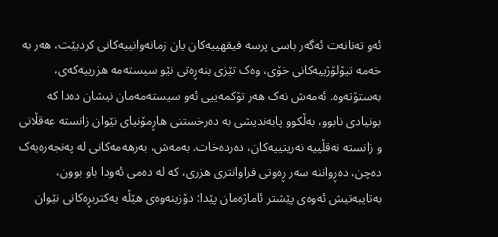ئەو تەنانەت ئەگەر باسی پرسە فیقهییەکان یان زمانەوانییەکانی کردبێت، هەر بە خەمە تیۆلۆژییەکانی خۆی، وەک تێزی بنەڕەتی نێو سیستەمە هزرییەکەی، بەستۆتەوە. ئەمەش نەک هەر تۆکمەییی ئەو سیستەمەمان نیشان دەدا کە بونیادی نابوو، بەڵکوو پابەندیشی بە دەرخستنی هاڕمۆنیای نێوان زانستە عەقڵانی و زانستە نەقڵییە نەریتییەکان، دەردەخات. بەمەش، بەرهەمەکانی لە پەنجەرەیەک دەچن، دەڕواننە سەر ڕەوتی فراوانتری هزری، کە لە دەمی ئەودا باو بوون، بەتایبەتیش ئەوەی پێشتر ئاماژەمان پێدا: دۆزینەوەی هێڵە یەکتربڕەکانی نێوان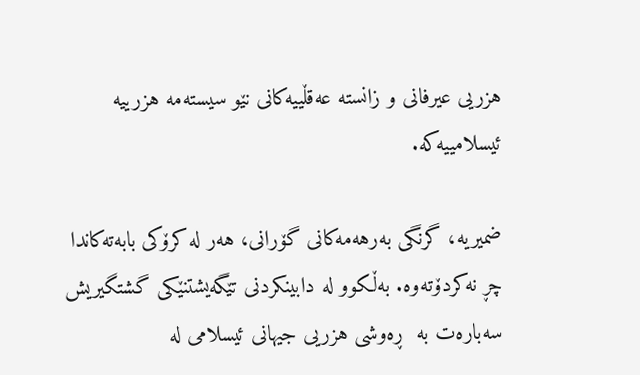هزریی عیرفانی و زانستە عەقڵییەکانی نێو سیستەمە هزرییە ئیسلامییەکە.

ضمیریە، گرنگی بەرهەمەکانی گۆرانی، هەر لە کرۆکی بابەتەکاندا چڕ نەکردۆتەوە. بەڵکوو لە دابینکردنی تێگەیشتنێکی گشتگیریش سەبارەت بە  ڕەوشی هزریی جیهانی ئیسلامی لە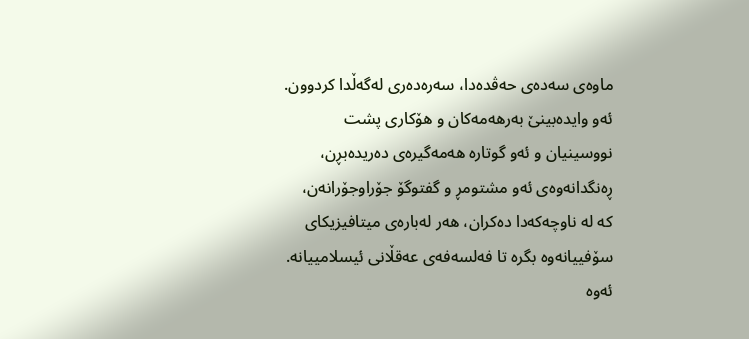ماوەی سەدەی حەڤدەدا، سەرەدەری لەگەڵدا کردوون. ئەو وایدەبینێ بەرهەمەکان و هۆکاری پشت نووسینیان و ئەو گوتارە هەمەگیرەی دەریدەبڕن، ڕەنگدانەوەی ئەو مشتومڕ و گفتوگۆ جۆراوجۆرانەن، کە لە ناوچەکەدا دەکران، هەر لەبارەی میتافیزیکای سۆفییانەوە بگرە تا فەلسەفەی عەقڵانی ئیسلامییانە. ئەوە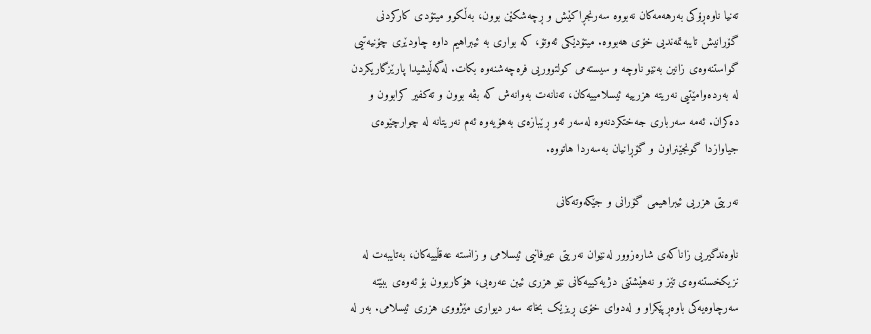تەنیا ناوەڕۆکی بەرهەمەکان نەبووە سەرنجڕاکێش و ڕچەشکێن بوون، بەڵکوو میتۆدی کارکردنی گۆرانیش تایبەتمەندیی خۆی هەبووە. میتۆدێکی ئەوتۆ، کە بواری بە ئیبراهیم داوە چاودێری چۆنیەتیی گواستنەوەی زانین بەنێو ناوچە و سیستەمی کولتووریی فرەچەشنەوە بکات. لەگەڵیشیدا پارێزگاریکردن لە بەردەوامێتیی نەریتە هزرییە ئیسلامییەکان، تەنانەت بەوانەش کە بڤە بوون و تەکفیر کرابوون و دەکران. ئەمە سەرباری جەختکردنەوە لەسەر ئەو ڕێبازەی بەهۆیەوە ئەم نەریتانە لە چوارچێوەی جیاوازدا گونجێنراون و گۆڕانیان بەسەردا هاتووە.

نەریتی هزریی ئیبراهیمی گۆرانی و جێکەوتەکانی

ناوەندگیریی زاناکەی شارەزوور لەنێوان نەریتی عیرفانیی ئیسلامی و زانستە عەقڵییەکان، بەتایبەت لە نزیکخستنەوەی تێز و نەهێشتنی دژیەکییەکانی نێو هزری ئیبن عەرەبی، هۆکاربوون بۆ ئەوەی ببێتە سەرچاوەیەکی باوەڕپێکراو و لەدوای خۆی ڕیزێک بخاتە سەر دیواری مێژووی هزری ئیسلامی. بەر لە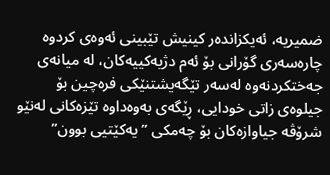ضمیریە، ئەیکزاندەر کینیش تێبینی ئەوەی کردوە چارەسەری گۆرانی بۆ ئەم دژیەکییەکان، لە میانەی جەختکردنەوە لەسەر تێگەیشتنێکی فرەچین بۆ جیلوەی زاتی خودایی، ڕێگەی بەوەداوە تێزەکانی لەنێو شرۆڤە جیاوازەکان بۆ چەمکی ”یەکێتیی بوون”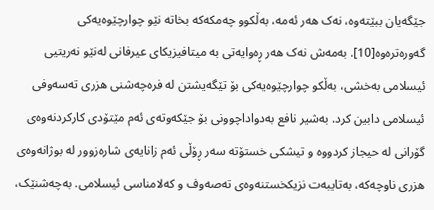جێگەیان ببێتەوە، نەک هەر ئەمە، بەڵکوو چەمکەکە بخاتە نێو چوارچێوەیەکی گەورەترەوە[10]. بەمەش نەک هەر ڕەوایەتی بە میتافیزیکای عیرفانی لەنێو نەریتیی ئیسلامی بەخشی، بەڵکو چوارچێوەیەکی بۆ تێگەیشتن لە فرەچەشنی هزری تەسەوفی ئیسلامی دابین کرد. بەشیر نافع بەدواداچوونی بۆ جێکەوتەی ئەم مێتۆدی کارکردنەوەی گۆرانی لە حیجاز کردووە و تیشکی خستۆتە سەر ڕۆڵی ئەم زانایەی شارەزوور لە بوژانەوەی هزری ناوچەکە، بەتایبەت نزیکخستنەوەی تەصەوف و کەلامناسی ئیسلامی. بەچەشنێک،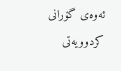ئەوەی گۆرانی کردوویەتی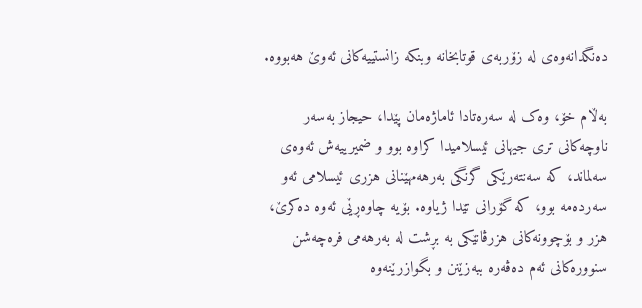دەنگدانەوەی لە زۆربەی قوتابخانە وبنکە زانستییەکانی ئەوێ هەبووە.

بەڵام خۆ، وەک لە سەرەتادا ئاماژەمان پێدا، حیجاز بەسەر ناوچەکانی تری جیهانی ئیسلامیدا کراوە بوو و ضمیرییەش ئەوەی سەلماند، کە سەنتەرێکی گرنگی بەرهەمهێنانی هزری ئیسلامی ئەو سەردەمە بوو، کە گۆرانی تێدا ژیاوە. بۆیە چاوەڕێی ئەوە دەکرێ، هزر و بۆچوونەکانی هزرڤانێکی بە بڕشت لە بەرهەمی فرەچەشن سنوورەکانی ئەم دەڤەرە ببەزێنن و بگوازرێنەوە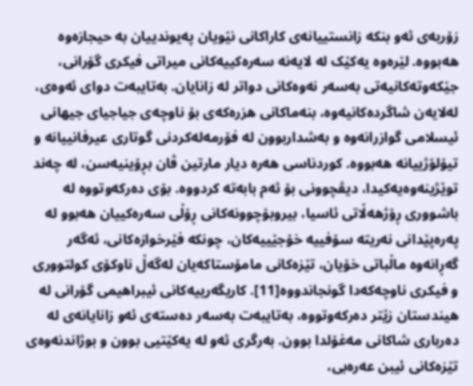زۆربەی ئەو بنکە زانستییانەی کاراکانی نێویان پەیوندییان بە حیجازەوە هەبووە. لێرەوە یەکێک لە لایەنە سەرەکییەکانی میراتی فیکری گۆرانی، جێکەوتەکانیەتی بەسەر نەوەکانی دواتر لە زانایان. بەتایبەت دوای ئەوەی، لەلایەن شاگردەکانیەوە، بنەماکانی هزرەکەی بۆ ناوچەی جیاجیای جیهانی ئیسلامی گوازرانەوە و بەشداربوون لە فۆرمەلەکردنی گوتاری عیرفانییانە و تیۆلۆژییانە هەبووە. کوردناسی هەرە دیار مارتین ڤان بڕۆینیەسن، لە چەند توێژینەوەیەکیدا، دیڤچوونی بۆ ئەم بابەتە کردووە. بۆی دەرکەوتووە لە باشووری ڕۆژهەڵاتی ئاسیا، بیروبۆچوونەکانی ڕۆڵی سەرەکییان هەبوو لە پەرەپێدانی نەریتە سۆفییە خۆجێییەکان، چونکە فێرخوازەکانی، ئەگەر گەڕانەوە ماڵباتی خۆیان، تێزەکانی مامۆستاکەیان لەگەڵ ناوکۆی کولتووری و فیکری ناوچەکەدا گونجاندووە[11]. کاریگەرییەکانی ئیبراهیمی گۆرانی لە هیندستان زێتر دەرکەوتووە، بەتایبەت بەسەر دەستەی ئەو زانایانەی لە دەرباری شاکانی مەغۆلدا بوون. بەرگری ئەو لە یەکێتیی بوون و بوژاندنەوەی تێزەکانی ئیبن عەرەبی،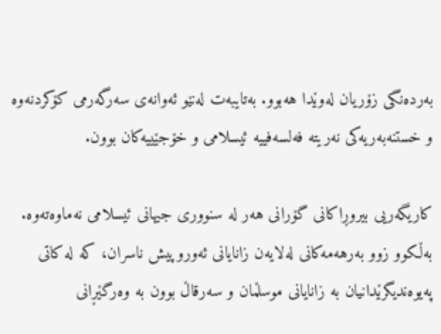بەردەنگی زۆریان لەوێدا هەبوو. بەتایبەت لەنێو ئەوانەی سەرگەرمی کۆکردنەوە و خستنەبەریەکی نەریتە فەلسەفییە ئیسلامی و خۆجێییەکان بوون.

کاریگەریی بیروڕاکانی گۆرانی هەر لە سنووری جیهانی ئیسلامی نەماوەتەوە. بەڵکوو زوو بەرهەمەکانی لەلایەن زانایانی ئەوروپیش ناسران، کە لە کاتی پەیوەندیگرێدانیان بە زانایانی موسڵمان و سەرقاڵ بوون بە وەرگێڕانی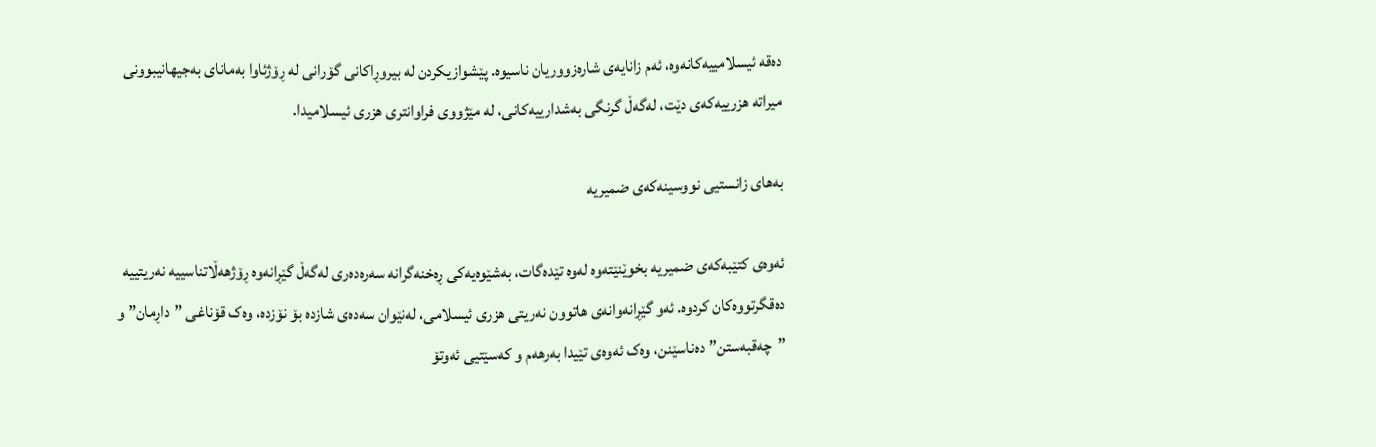دەقە ئیسلامییەکانەوە، ئەم زانایەی شارەزووریان ناسیوە. پێشوازیکردن لە بیروڕاکانی گۆرانی لە ڕۆژئاوا بەمانای بەجیهانیبوونی میراتە هزرییەکەی دێت، لەگەڵ گرنگی بەشدارییەکانی، لە مێژووی فراوانتری هزری ئیسلامیدا.

بەهای زانستیی نووسینەکەی ضميريه

ئەوەی کتێبەکەی ضمیریه بخوێنێتەوە لەوە تێدەگات، بەشێوەیەکی ڕەخنەگرانە سەرەدەری لەگەڵ گێڕانەوە ڕۆژهەڵاتناسییە نەریتییە دەقگرتووەکان کردوە. ئەو گێڕانەوانەی هاتوون نەریتی هزری ئیسلامی، لەنێوان سەدەی شازدە بۆ نۆزدە، وەک قۆناغی ”داڕمان” و ”چەقبەستن” دەناسێنن، وەک ئەوەی تێیدا بەرهەم و کەسێتیی ئەوتۆ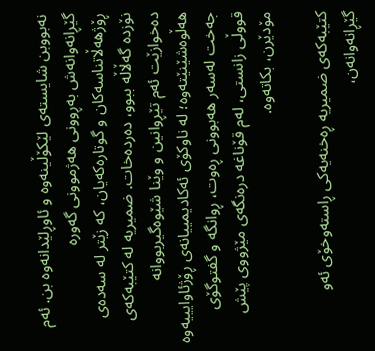نەبووبن شایستەی لێکۆڵینەوە و ئاوڕلێدانەوە بن. ئەم گێڕانەوانەش بەڕوونی هەژموونی گەورە ڕۆژهەڵاتناسەکان و گوتارەکەیان، کە زێتر لە سەدەی نۆزدە گەڵاڵە ببوو، دەردەخات. ضمیریە لە کتێبەکەی دەخوازێت ئەم تێڕوانین و وێنا شێوەگیربووانە هەڵوەشێنێتەوە؛ لە ناوکۆی ئەکادیمییانەی ڕۆژئاوایییەوە جەخت لەسەر هەبوونی ڕەوت، ڕوانگە و گفتوگۆی قووڵی زانستی، لەم قۆناغە درەنگەی مێژووی پێش مۆدێرن، بکاتەوە.

کتێبەکەی ضمیریه ڕەخنەیەکی ڕاستەوخۆی ئەو گێڕانەوانەن،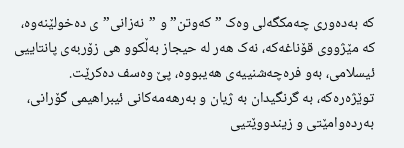کە بەدەوری چەمکگەلی وەک ”کەوتن” و ”نەزانی”ی دەخولێنەوە، کە مێژووی قۆناغەکە، نەک هەر لە حیجاز بەڵکوو هی زۆربەی پانتاییی ئیسلامی، بەو فرەچەشنییەی هەیبووە، پێ وەسف دەکرێت.  توێژەرەکە، بە گرنگیدان بە ژیان و بەرهەمەکانی ئیبراهیمی گۆرانی، بەردەوامێتی و زیندووێتیی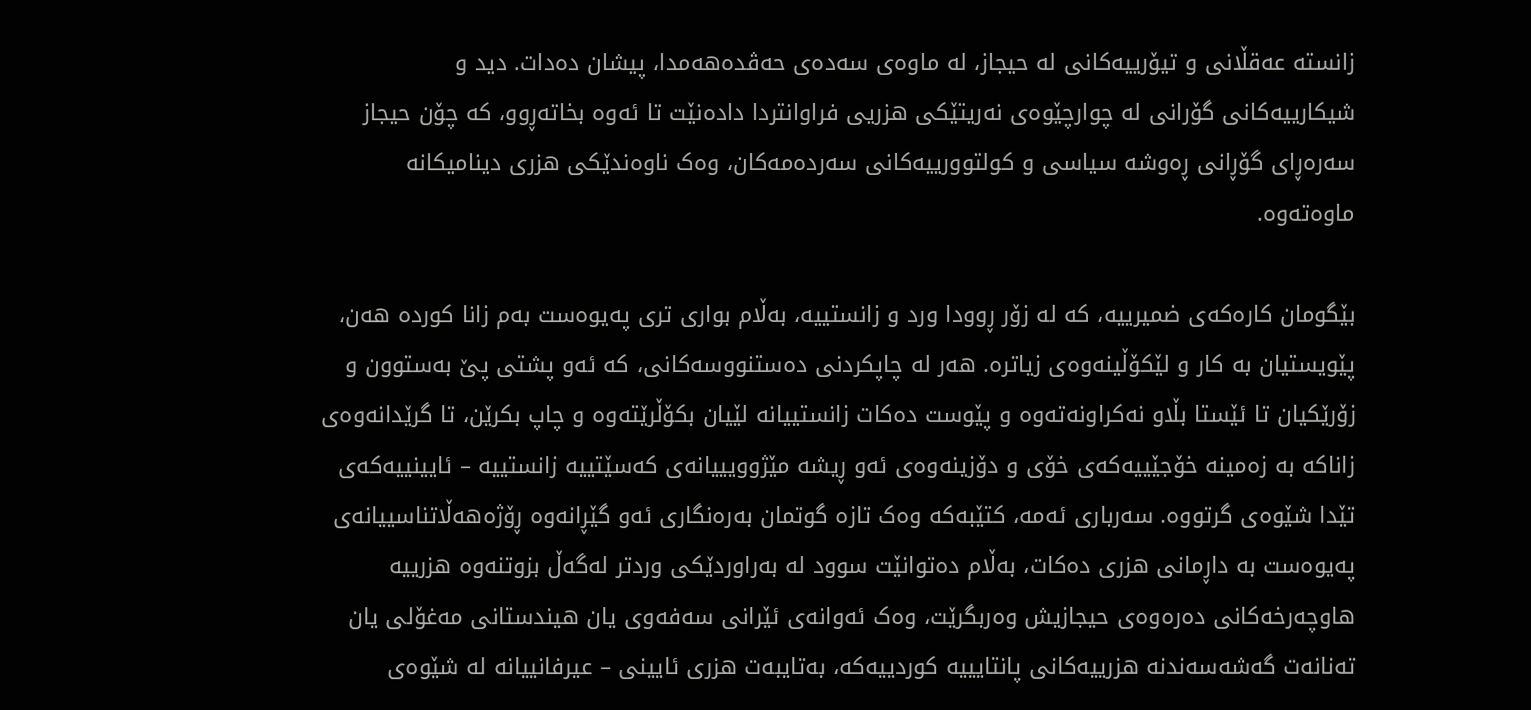زانستە عەقڵانی و تیۆرییەکانی لە حیجاز، لە ماوەی سەدەی حەڤدەهەمدا، پیشان دەدات. دید و شیکارییەکانی گۆرانی لە چوارچێوەی نەریتێکی هزریی فراوانتردا دادەنێت تا ئەوە بخاتەڕوو، کە چۆن حیجاز سەرەڕای گۆڕانی ڕەوشە سیاسی و کولتوورییەکانی سەردەمەکان، وەک ناوەندێکی هزری دینامیکانە ماوەتەوە.

بێگومان کارەکەی ضمیرییە، کە لە زۆر ڕوودا ورد و زانستییە، بەڵام بواری تری پەیوەست بەم زانا کوردە هەن، پێویستیان بە کار و لێکۆڵینەوەی زیاترە. هەر لە چاپکردنی دەستنووسەکانی، کە ئەو پشتی پێ بەستوون و زۆرێکیان تا ئێستا بڵاو نەکراونەتەوە و پێوست دەکات زانستییانە لێیان بکۆڵرێتەوە و چاپ بکرێن، تا گرێدانەوەی زاناکە بە زەمینە خۆجێییەکەی خۆی و دۆزینەوەی ئەو ڕیشە مێژوویییانەی کەسێتییە زانستییە – ئایینییەکەی تێدا شێوەی گرتووە. سەرباری ئەمە، کتێبەکە وەک تازە گوتمان بەرەنگاری ئەو گێڕانەوە ڕۆژەهەڵاتناسییانەی پەیوەست بە داڕمانی هزری دەکات، بەڵام دەتوانێت سوود لە بەراوردێکی وردتر لەگەڵ بزوتنەوە هزرییە هاوچەرخەکانی دەرەوەی حیجازیش وەربگرێت، وەک ئەوانەی ئێرانی سەفەوی یان هیندستانی مەغۆلی یان تەنانەت گەشەسەندنە هزرییەکانی پانتایییە کوردییەکە، بەتایبەت هزری ئایینی – عیرفانییانە لە شێوەی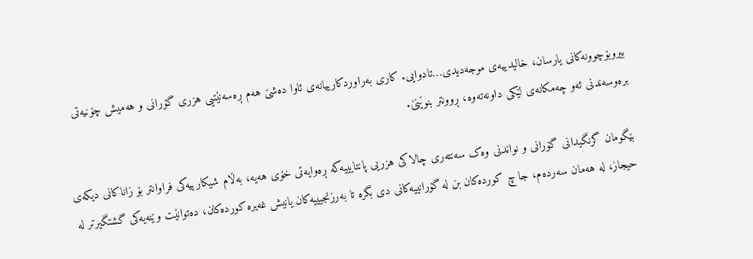بیروبۆچوونەکانی یارسان، خالیدییەی موجەدیدی…تادوایی. کاری بەراوردکارییانەی ئاوا دەشێ هەم ڕەسەنێتیی هزری گۆرانی و هەمیش چۆنیەتی برەوسەندنی ئەو چەمکانەی لێکی داونەتەوە، ڕوونتر بنوێنێ.

بێگومان گرنگیدانی گۆرانی و نواندنی وەک سەنتەری چالاکی هزریی پانتایییەکە ڕەوایەتی خۆی هەیە، بەڵام شیکارییەکی فراوانتر بۆ زاناکانی دیکەی حیجاز، لە هەمان سەردەم، جا چ کوردەکان بن لە گۆرانییەکانی دی بگرە تا بەرزنجیییەکان یانیش غەیرە کوردەکان، دەتوانێت وێنەیەکی گشتگیرتر لە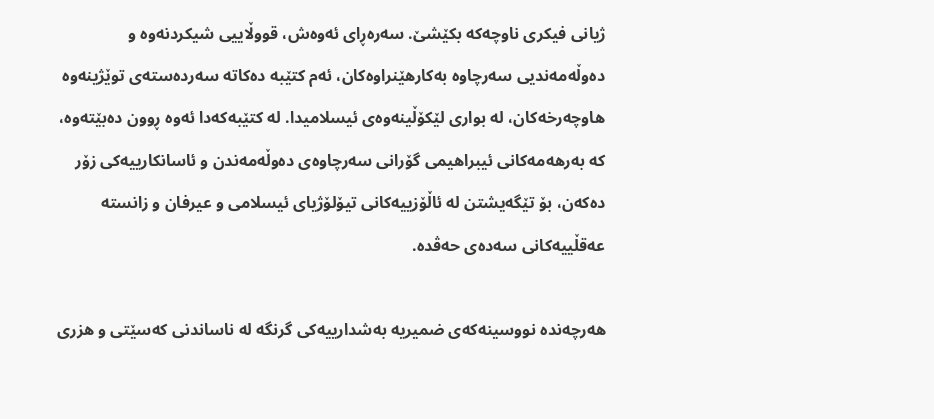ژیانی فیکری ناوچەکە بکێشێ. سەرەڕای ئەوەش، قووڵاییی شیکردنەوە و دەوڵەمەندیی سەرچاوە بەکارهێنراوەکان، ئەم کتێبە دەکاتە سەردەستەی توێژینەوە هاوچەرخەکان، لە بواری لێکۆڵینەوەی ئیسلامیدا. لە کتێبەکەدا ئەوە ڕوون دەبێتەوە، کە بەرهەمەکانی ئیبراهیمی گۆرانی سەرچاوەی دەوڵەمەندن و ئاسانکارییەکی زۆر دەکەن، بۆ تێگەیشتن لە ئاڵۆزییەکانی تیۆلۆژیای ئیسلامی و عیرفان و زانستە عەقڵییەکانی سەدەی حەڤدە.

هەرچەندە نووسینەکەی ضمیریە بەشدارییەکی گرنگە لە ناساندنی کەسێتی و هزری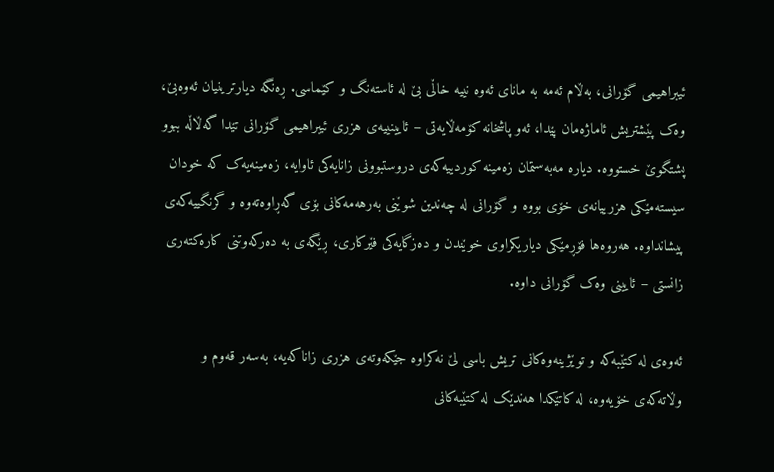ئیبراهیمی گۆرانی، بەڵام ئەمە بە مانای ئەوە نییە خاڵی بێ لە ئاستەنگ و کێماسی. ڕەنگە دیارترینیان ئەوەبێ، وەک پێشتریش ئاماژەمان پێدا، ئەو پاشخانە کۆمەڵایەتی – ئایینییەی هزری ئیبراهیمی گۆرانی تێدا گەڵاڵە ببوو پشتگوێ خستووە. دیارە مەبەستمان زەمینە کوردییەکەی دروستبوونی زانایەکی ئاوایە، زەمینەیەک کە خودان سیستەمێکی هزرییانەی خۆی بووە و گۆرانی لە چەندین شوێنی بەرهەمەکانی بۆی گەڕاوەتەوە و گرنگییەکەی پیشانداوە. هەروەها فۆڕمێکی دیاریکراوی خوێندن و دەزگایەکی فێرکاری، ڕێگەی بە دەرکەوتنی کارەکتەری زانستی – ئایینی وەک گۆرانی داوە.

ئەوەی لە کتێبەکە و توێژینەوەکانی تریش باسی لێ نەکراوە جێکەوتەی هزری زاناکەیە، بەسەر قەوم و وڵاتەکەی خۆیەوە، لە کاتێکدا هەندێک لە کتێبەکانی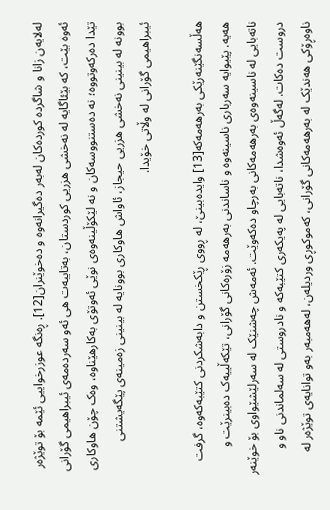لەلایەن زانا و شاگردە کوردەکان لەبەر دەگیرانەوە و دەخوێنران[12]. ڕەنگە عوزرخواییی ئێمە بۆ توێژەر ئەوە بێت، کە بێئاگایە لە نەخشی هزریی کوردستان، بەتایبەت هی ئەو سەردەمەی ئیبراهیمی گۆرانی تێدا دەرکەوتووە؛ نە دەستنووسەکان و نە لێکۆڵینەوەی نوێی ئەوتۆی بەکارهێناوە، وەک چۆن هاوکاری بوونە لە بینینی نەخشی هزریی حیجاز، ئاواش هاوکاری بوونایە لە بینینی زەمینەی پێگەیشتنی ئیبراهیمی گۆرانی لە وڵاتی خۆیدا.

هەڵسەنگێنەرێکی بەرهەمەکە[13] وایدەبینێ، لە ڕووی ڕێکخستن و دابەشکردنی کتێبەکەوە، گرفت هەیە. پێیوایە سەرباری ناسینەوە و ناساندنی بەرهەمە زۆرەکانی گۆرانی، تێکەڵییەک دەبینرێت و ناتەبایی لە ناسینەوەی بەرهەمەکانی بەرچاو دەکەوێت. ئەمەش چەشنێک لە سەرلێشێواوی بۆ خوێنەر دروست دەکات. لەگەڵ ئەوەشدا، ناتەبایی لە پەیکەری کتێبەکە و نادروستی لە سەلماندنی ناو و ناوەڕۆکی هەندێک لە بەرهەمەکانی گۆرانی، کەموکوڕی وردیلەن، لەهەمبەر بەو توانایەی توێژەر لە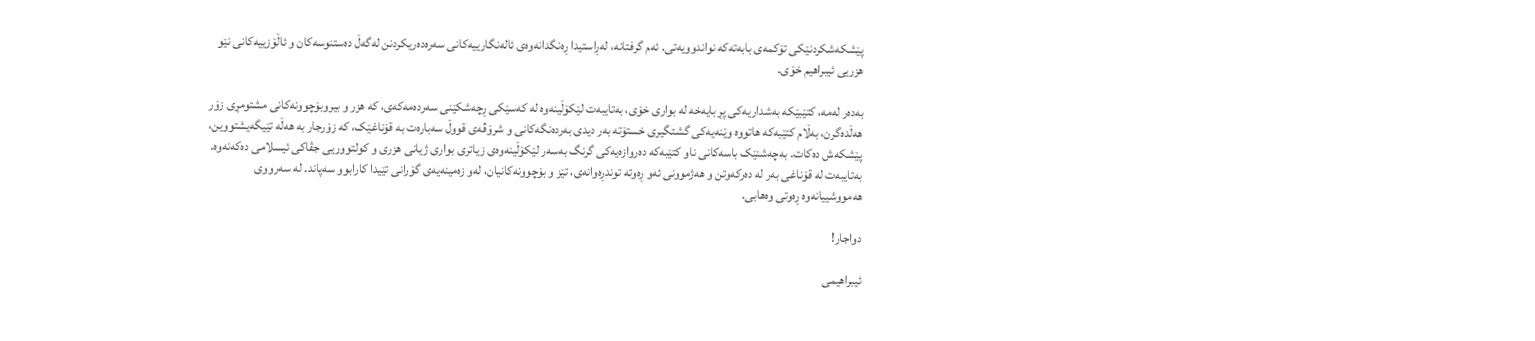پێشکەشکردنێکی تۆکمەی بابەتەکە نواندوویەتی. ئەم گرفتانە، لەڕاستیدا ڕەنگدانەوەی ئالەنگارییەکانی سەرەدەریکردنن لەگەڵ دەستنوسەکان و ئاڵۆزییەکانی نێو هزریی ئیبراهیم خۆی.

بەدەر لەمە، کتێبێکە بەشداریەکی پڕ بایەخە لە بواری خۆی، بەتایبەت لێکۆڵینەوە لە کەسێکی ڕچەشکێنی سەردەمەکەی، کە هزر و بیروبۆچوونەکانی مشتومڕی زۆر هەڵدەگرن، بەڵام کتێبەکە هاتووە وێنەیەکی گشتگیری خستۆتە بەر دیدی بەردەنگەکانی و شرۆڤەی قووڵ سەبارەت بە قۆناغێک، کە زۆرجار بە هەڵە تێیگەیشتووین، پێشکەش دەکات. بەچەشنێک باسەکانی ناو کتێبەکە دەروازەیەکی گرنگ بەسەر لێکۆڵینەوەی زیاتری بواری ژیانی هزری و کولتووریی جڤاکی ئیسلامی دەکەنەوە. بەتایبەت لە قۆناغی بەر لە دەرکەوتن و هەژموونی ئەو ڕەوتە توندڕەوانەی، تێز و بۆچوونەکانیان، لەو زەمینەیەی گۆرانی تێیدا کارابوو سەپاند. لە سەرووی هەمووشییانەوە ڕەوتی وەهابی.

دواجار!

ئیبراهیمی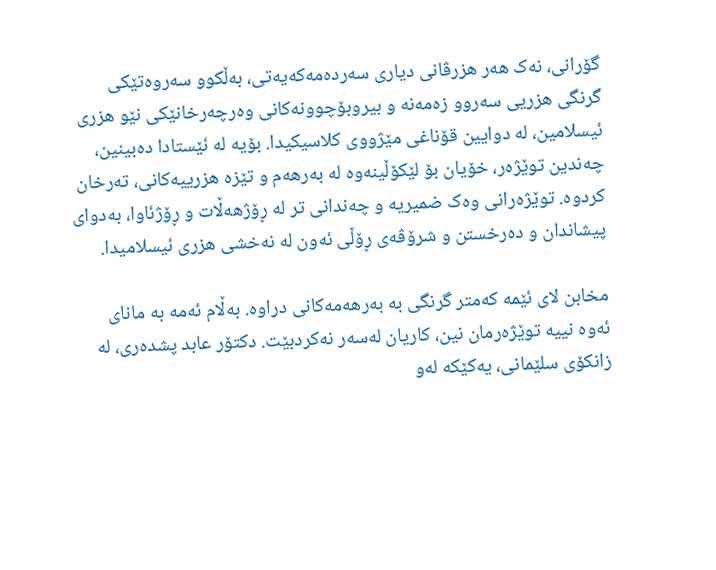گۆرانی، نەک هەر هزرڤانی دیاری سەردەمەکەیەتی، بەڵکوو سەروەتێکی گرنگی هزریی سەروو زەمەنە و بیروبۆچوونەکانی وەرچەرخانێکی نێو هزری ئیسلامین، لە دوایین قۆناغی مێژووی کلاسیکیدا. بۆیە لە ئێستادا دەبینین، چەندین توێژەر، خۆیان بۆ لێکۆڵینەوە لە بەرهەم و تێزە هزرییەکانی، تەرخان کردوە. توێژەرانی وەک ضمیریه و چەندانی تر لە ڕۆژهەڵات و ڕۆژئاوا، بەدوای پیشاندان و دەرخستن و شرۆڤەی ڕۆڵی ئەون لە نەخشی هزری ئیسلامیدا.

مخابن لای ئێمە کەمتر گرنگی بە بەرهەمەکانی دراوە. بەڵام ئەمە بە مانای ئەوە نییە توێژەرمان نین، کاریان لەسەر نەکردبێت. دکتۆر عابد پشدەری، لە زانکۆی سلێمانی، یەکێکە لەو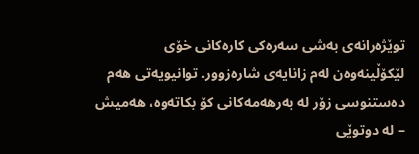توێژەرانەی بەشی سەرەکی کارەکانی خۆی لێکۆڵینەوەن لەم زانایەی شارەزوور. توانیویەتی هەم دەستنوسی زۆر لە بەرهەمەکانی کۆ بکاتەوە، هەمیش – لە دوتوێی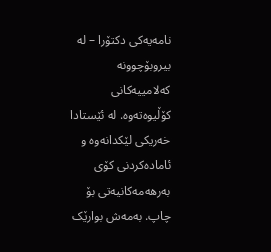نامەیەکی دکتۆرا – لە بیروبۆچوونە کەلامییەکانی کۆڵیوەتەوە. لە ئێستادا خەریکی لێکدانەوە و ئامادەکردنی کۆی بەرهەمەکانیەتی بۆ چاپ. بەمەش بوارێک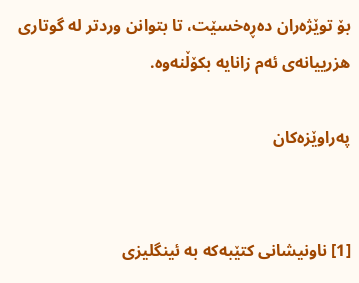بۆ توێژەران دەڕەخسێت، تا بتوانن وردتر لە گوتاری هزرییانەی ئەم زانایە بکۆڵنەوە.

پەراوێزەکان


[1] ناونیشانی کتێبەکە بە ئینگلیزی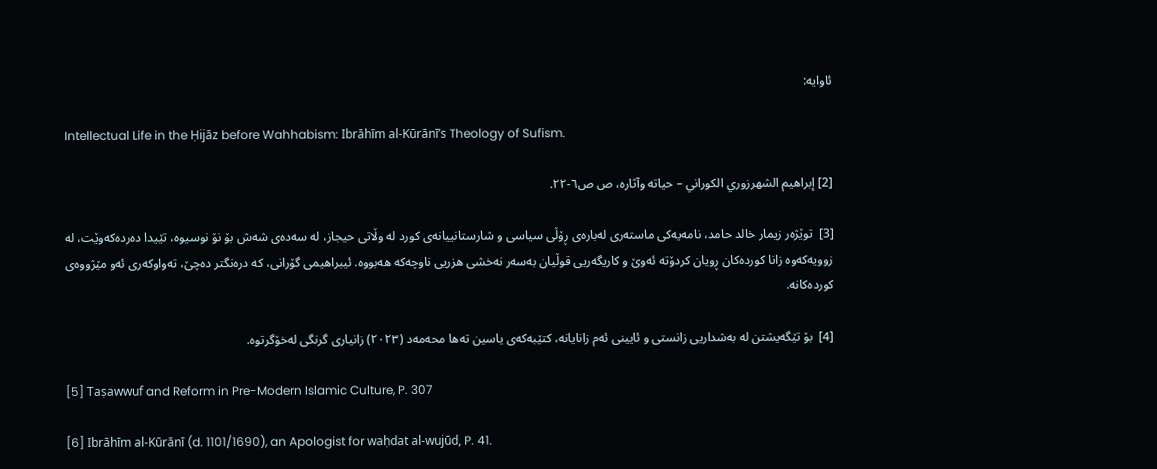ئاوایە:

Intellectual Life in the Ḥijāz before Wahhabism: Ibrāhīm al-Kūrānī’s Theology of Sufism.

[2] إبراهيم الشهرزوري الکوراني – حیاته وآثاره، ص ص٦-٢٢.

[3]  توێژەر زیمار خالد حامد، نامەیەکی ماستەری لەبارەی ڕۆڵی سیاسی و شارستانییانەی کورد لە وڵاتی حیجاز، لە سەدەی شەش بۆ نۆ نوسیوە، تێیدا دەردەکەوێت، لە زوویەکەوە زانا کوردەکان ڕویان کردۆتە ئەوێ و کاریگەریی قوڵیان بەسەر نەخشی هزریی ناوچەکە هەبووە. ئیبراهیمی گۆرانی، کە درەنگتر دەچێ، تەواوکەری ئەو مێژووەی کوردەکانە.

[4]  بۆ تێگەیشتن لە بەشداریی زانستی و ئایینی ئەم زانایانە، کتێبەکەی یاسین تەها محەمەد (٢٠٢٣) زانیاری گرنگی لەخۆگرتوە.

[5] Taṣawwuf and Reform in Pre-Modern Islamic Culture, P. 307

[6] Ibrāhīm al-Kūrānī (d. 1101/1690), an Apologist for waḥdat al-wujūd, P. 41.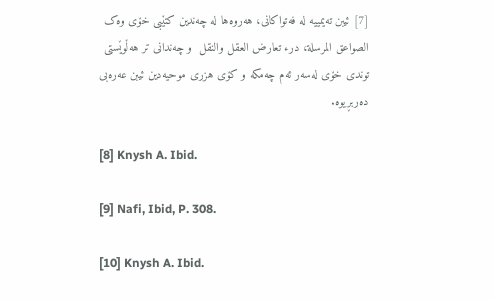[7] ئیبن تەیمییە لە فەتواکانی، هەروەها لە چەندین کتێبی خۆی وەک الصواعق المرسلة، درء تعارض العقل والنقل  و چەندانی تر هەڵوێستی توندی خۆی لەسەر ئەم چەمکە و کۆی هزری موحیەدین ئیبن عەرەبی دەربڕیوە.

[8] Knysh A. Ibid.

[9] Nafi, Ibid, P. 308.

[10] Knysh A. Ibid.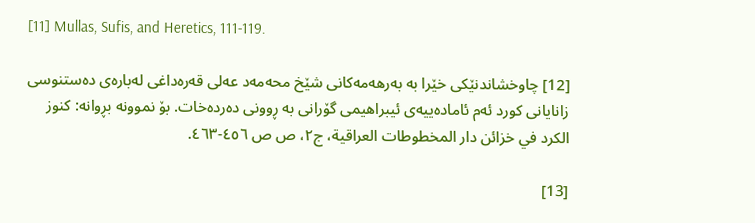[11] Mullas, Sufis, and Heretics, 111-119.

[12] چاوخشاندنێکی خێرا بە بەرهەمەکانی شێخ محەمەد عەلی قەرەداغی لەبارەی دەستنوسی زانایانی کورد ئەم ئامادەییەی ئیبراهیمی گۆرانی بە ڕوونی دەردەخات. بۆ نموونە بڕوانە: کنوز الکرد في خزائن دار المخطوطات العراقية، ج٢، ص ص ٤٥٦-٤٦٣.

[13]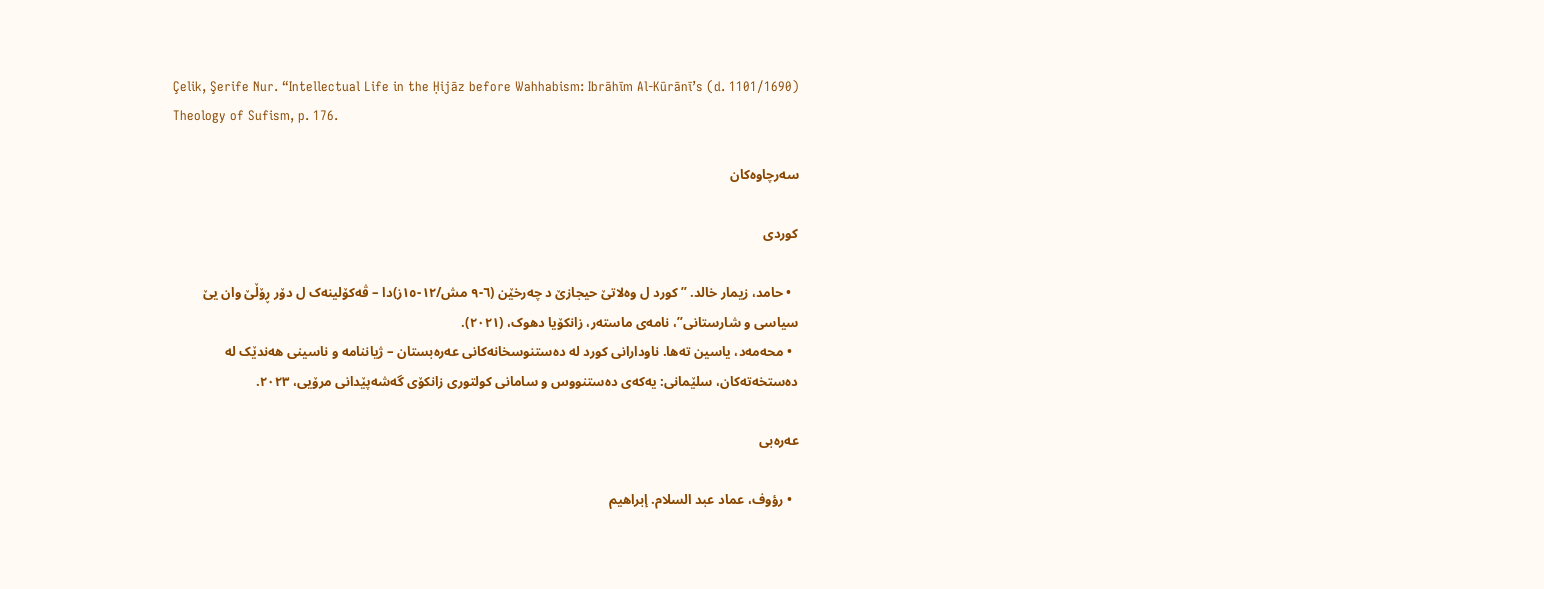Çelik, Şerife Nur. “Intellectual Life in the Ḥijāz before Wahhabism: Ibrāhīm Al-Kūrānī’s (d. 1101/1690) Theology of Sufism, p. 176.

سەرچاوەکان

کوردی

  • حامد، زیمار خالد. ” کورد ل وەلاتێ حیجازێ د چەرخێن (٦-٩ مش/١٢-١٥ز)دا – ڤەکۆلینەک ل دۆر ڕۆڵێ وان یێ سیاسی و شارستانی”، نامەی ماستەر، زانکۆیا دهوک، (٢٠٢١).
  • محەمەد، یاسین تەها. ناودارانی کورد لە دەستنوسخانەکانی عەرەبستان – ژیاننامە و ناسینی هەندێک لە دەستخەتەکان، سلێمانی: یەکەی دەستنووس و سامانی کولتوری زانکۆی گەشەپێدانی مرۆیی، ٢٠٢٣.

عەرەبی

  • رؤوف، عماد عبد السلام. إبراهيم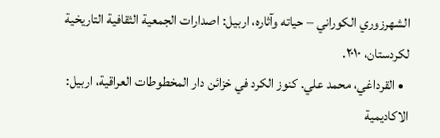الشهرزوري الکوراني – حیاته وآثاره، اربیل: اصدارات الجمعية الثقافية التاريخية لكردستان، ٢٠١٠.
  • القرداغي، محمد علي. کنوز الکرد في خزائن دار المخطوطات العراقية، اربیل: الاکاديمية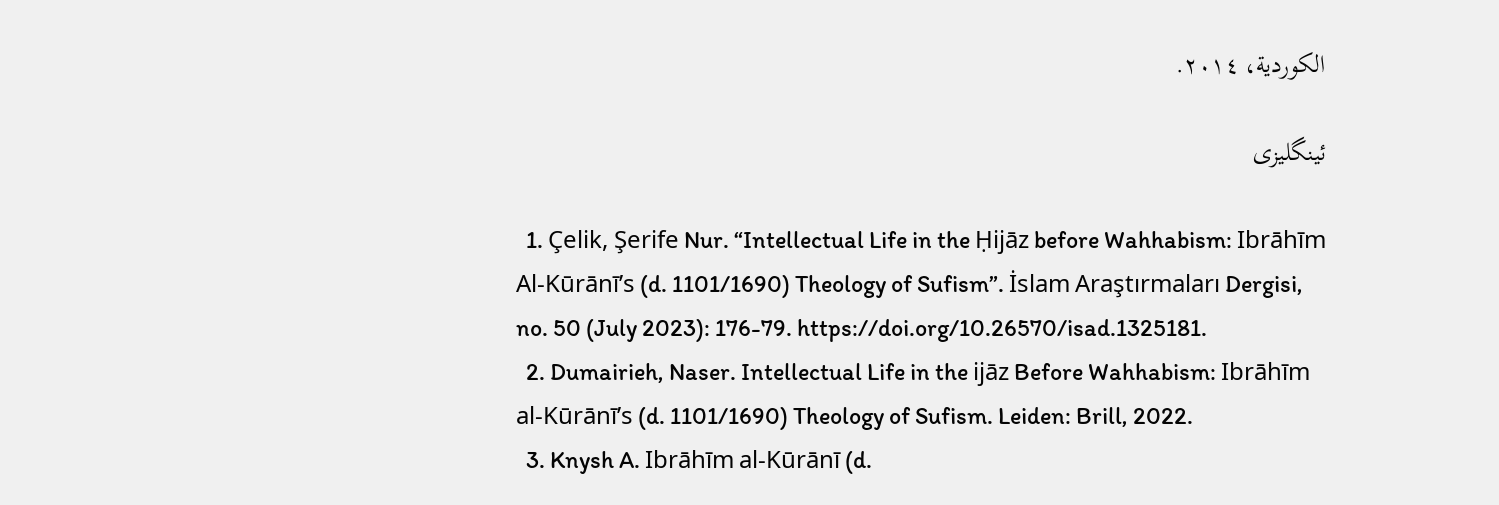الکوردية، ٢٠١٤.

ئینگلیزی

  1. Çelik, Şerife Nur. “Intellectual Life in the Ḥijāz before Wahhabism: Ibrāhīm Al-Kūrānī’s (d. 1101/1690) Theology of Sufism”. İslam Araştırmaları Dergisi, no. 50 (July 2023): 176-79. https://doi.org/10.26570/isad.1325181.
  2. Dumairieh, Naser. Intellectual Life in the ijāz Before Wahhabism: Ibrāhīm al-Kūrānī’s (d. 1101/1690) Theology of Sufism. Leiden: Brill, 2022.
  3. Knysh A. Ibrāhīm al-Kūrānī (d.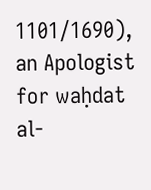1101/1690), an Apologist for waḥdat al-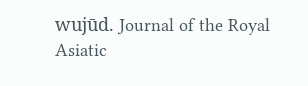wujūd. Journal of the Royal Asiatic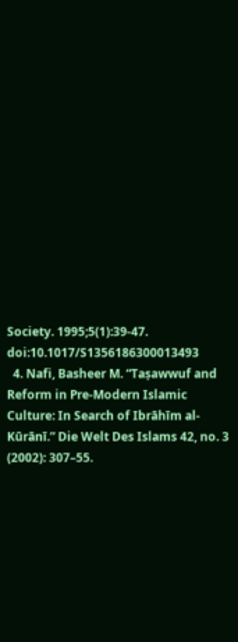Society. 1995;5(1):39-47. doi:10.1017/S1356186300013493
  4. Nafi, Basheer M. “Taṣawwuf and Reform in Pre-Modern Islamic Culture: In Search of Ibrāhīm al-Kūrānī.” Die Welt Des Islams 42, no. 3 (2002): 307–55.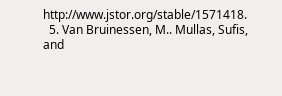http://www.jstor.org/stable/1571418.
  5. Van Bruinessen, M.. Mullas, Sufis, and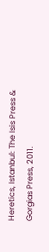Heretics, Istanbul: The Isis Press & Gorgias Press, 2011.